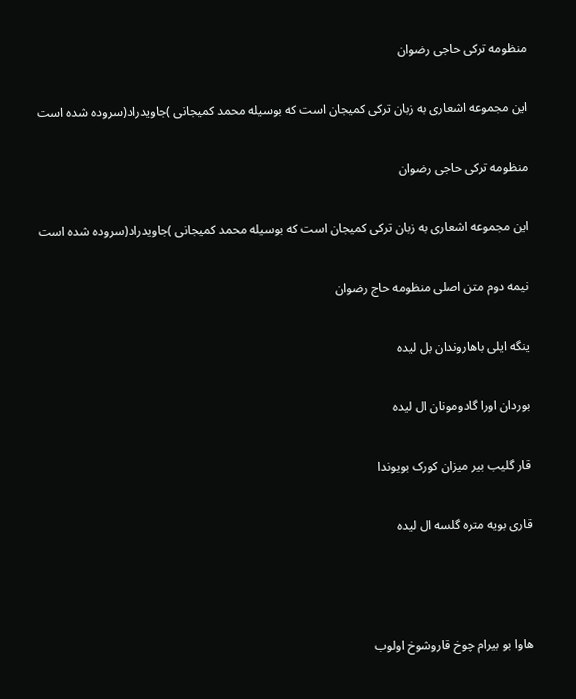منظومه ترکی حاجی رضوان

این مجموعه اشعاری به زبان ترکی کمیجان است که بوسیله محمد کمیجانی )جاویدراد(سروده شده است

منظومه ترکی حاجی رضوان

این مجموعه اشعاری به زبان ترکی کمیجان است که بوسیله محمد کمیجانی )جاویدراد(سروده شده است

نیمه دوم متن اصلی منظومه حاج رضوان

ینگه ایلی باهاروندان بل لیده

بوردان اورا گادومونان ال لیده

قار گلیب بیر میزان کورک بویوندا

قاری بویه متره گلسه ال لیده



هاوا بو بیرام چوخ قاروشوخ اولوب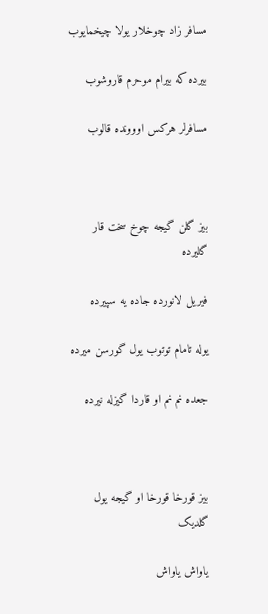مسافر زاد چوخلار یولا چیخمایوب

بیرده که بیرام موحرم قاروشوب

مسافرلر هرکس اووونده قالوب



بیز گلن گیجه چوخ سخت قار گلیرده

فیریل لانورده جاده یه سپیرده

یوله تامام توتوب یول گورسن میرده

جعده نم نم او قاردا گیزله نیرده



بیز قورخا قورخا او گیجه یول گلدیک

یاواش یاواش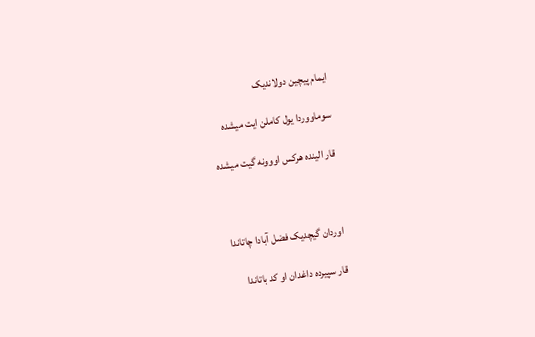ایمام پیچین دولاندیک

سوماووردا یول کاملن ایت میشده

قار الینده هرکس اووونه گیت میشده



اوردان گیچدیک فضل آبادا چاتاندا

قار سپیرده داغدان او کد باتاندا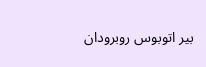بیر اتوبوس روبرودان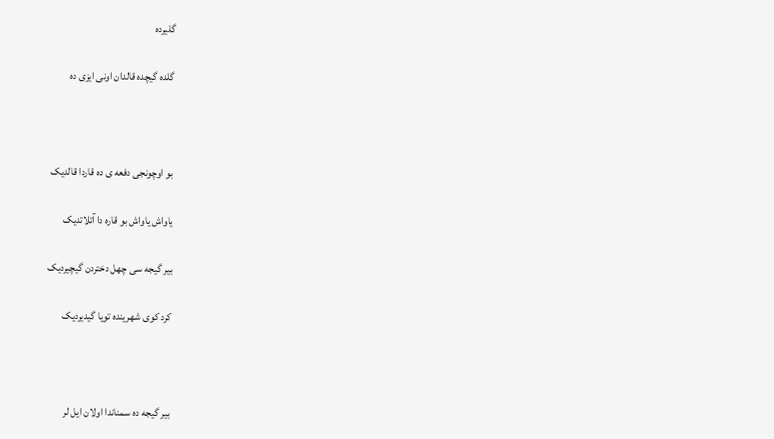گلیرده

گلده گیچده قالدان اونی ایزی ده



بو اوچونجی دفعه ی ده قاردا قالدیک

یاواش یاواش بو قاره دا آتلاتدیک

بیر گیجه سی چهل دختردن گیچیردیک

کرد کوی شهرینده تویا گیدیردیک



بیر گیجه ده سمناندا اولان ایل لر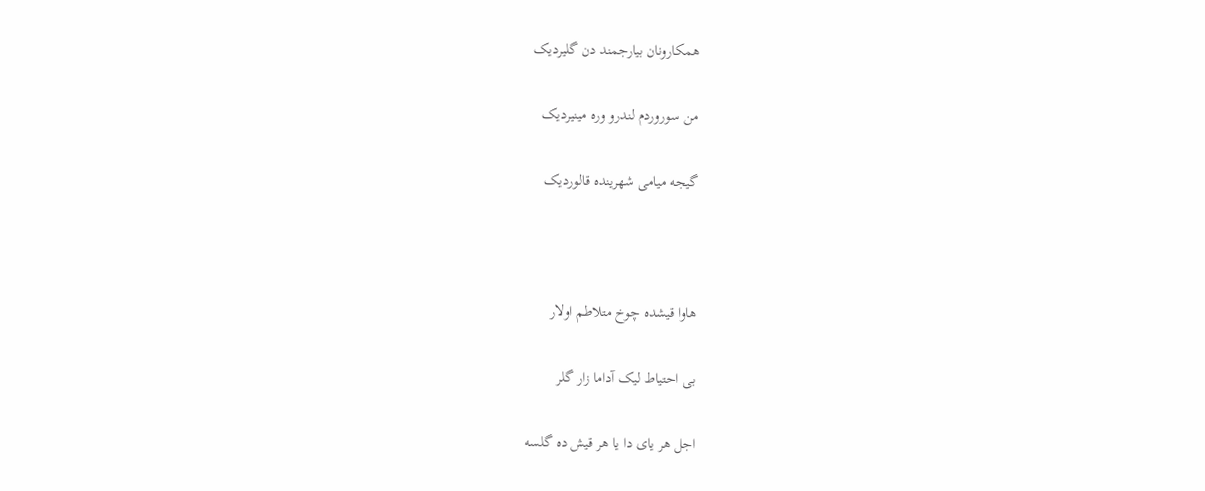همکارونان بیارجمند دن گلیردیک

من سوروردم لندرو وره مینیردیک

گیجه میامی شهرینده قالوردیک



هاوا قیشده چوخ متلاطم اولار

بی احتیاط لیک آداما زار گلر

اجل هر یای دا یا هر قیش ده گلسه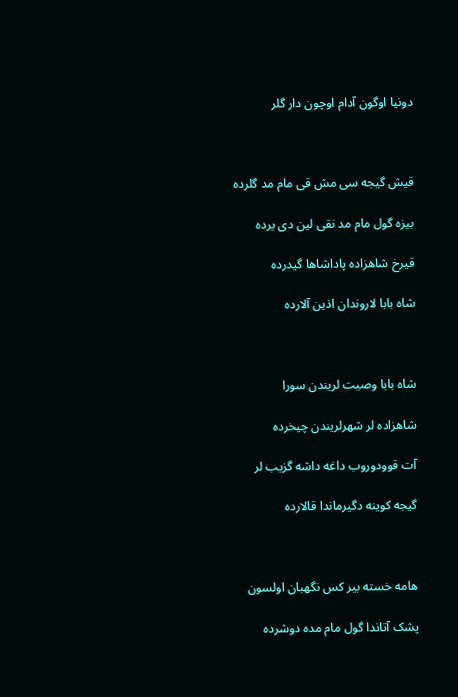دونیا اوگون آدام اوچون دار گلر



قیش گیجه سی مش قی مام مد گلرده

بیزه گول مام مد نقی لین دی یرده

قیرخ شاهزاده پاداشاها گیدرده

شاه بابا لاروندان اذین آلارده



شاه بابا وصیت لریندن سورا

شاهزاده لر شهرلریندن چیخرده

آت قوودوروب داغه داشه گزیب لر

گیجه کوینه دگیرماندا قالارده



هامه خسته بیر کس نگهبان اولسون

پشک آتاندا گول مام مده دوشرده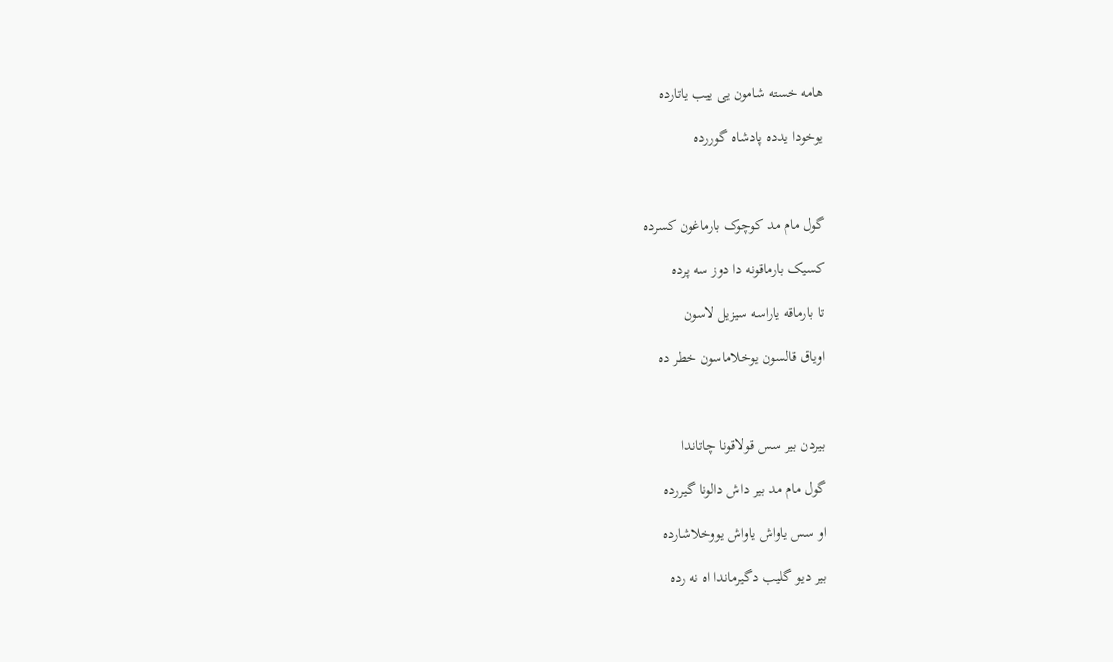هامه خسته شامون یی ییب یاتارده

یوخودا یدده پادشاه گوررده



گول مام مد کوچوک بارماغون کسرده

کسیک بارماقونه دا دوز سه پرده

تا بارماقه یاراسه سیزیل لاسون

اویاق قالسون یوخلاماسون خطر ده



بیردن بیر سس قولاقونا چاتاندا

گول مام مد بیر داش دالونا گیررده

او سس یاواش یاواش یووخلاشارده

بیر دیو گلیب دگیرماندا اه نه رده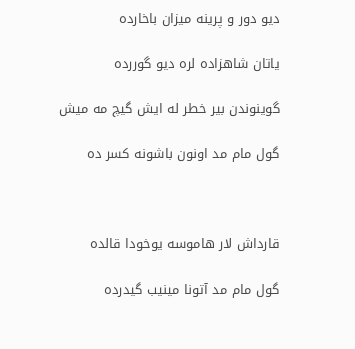دیو دور و پرینه میزان باخارده

یاتان شاهزاده لره دیو گوررده

گوینوندن بیر خطر له ایش گیچ مه میش

گول مام مد اونون باشونه کسر ده



قارداش لار هاموسه یوخودا قالده

گول مام مد آتونا مینیب گیدرده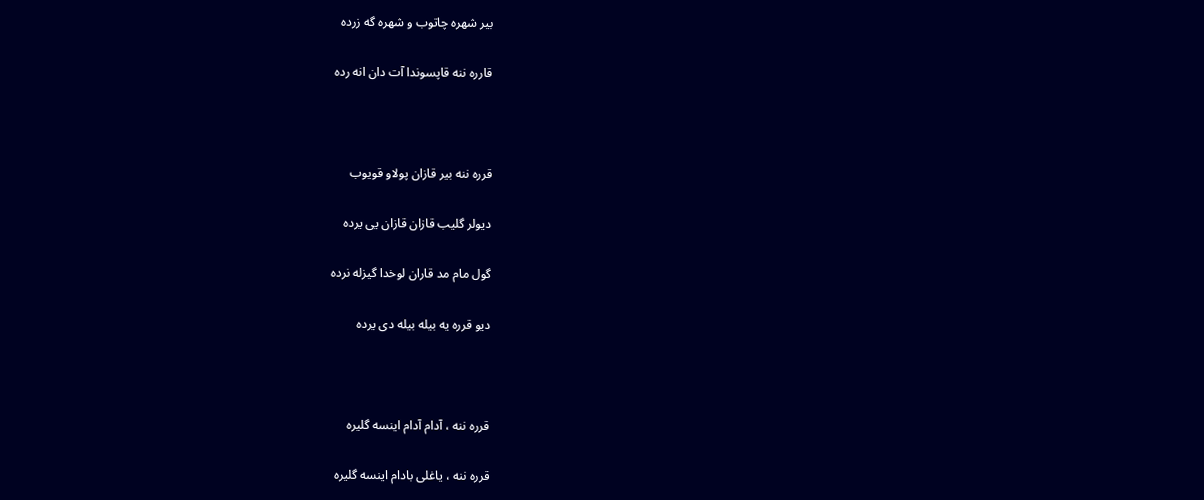بیر شهره چاتوب و شهره گه زرده

قارره ننه قاپسوندا آت دان انه رده



قرره ننه بیر قازان پولاو قویوب

دیولر گلیب قازان قازان یی یرده

گول مام مد قاران لوخدا گیزله نرده

دیو قرره یه بیله بیله دی یرده



قرره ننه ، آدام آدام اینسه گلیره

قرره ننه ، یاغلی بادام اینسه گلیره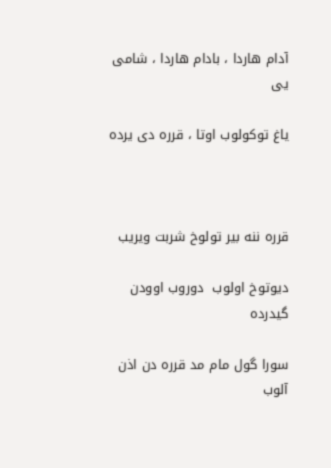آدام هاردا ، بادام هاردا ، شامی یی

یاغ توکولوب اوتا ، قرره دی یرده



قرره ننه بیر تولوخ شربت ویریب

دیوتوخ اولوب  دوروب اوودن گیدرده

سورا گول مام مد قرره دن اذن آلوب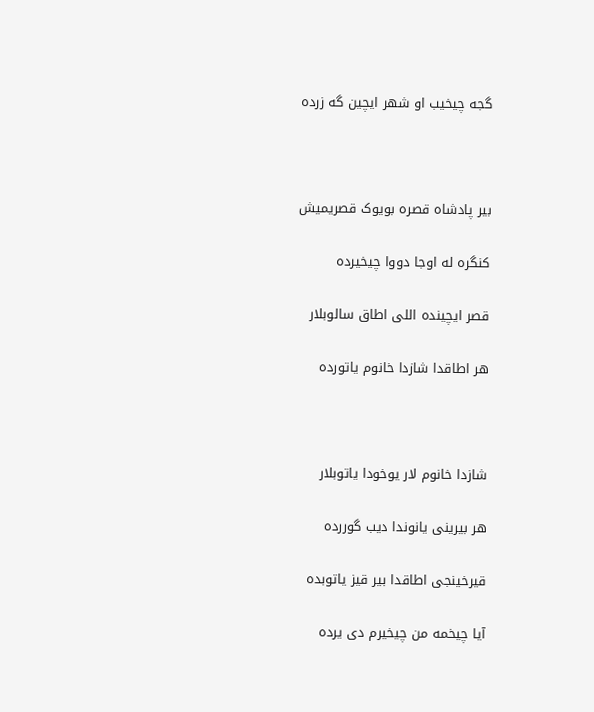گجه چیخیب او شهر ایچین گه زرده



بیر پادشاه قصره بویوک قصریمیش

کنگره له اوجا دووا چیخیرده

قصر ایچینده اللی اطاق سالوبلار

هر اطاقدا شازدا خانوم یاتورده



شازدا خانوم لار یوخودا یاتوبلار

هر بیرینی یانوندا دیب گوررده

قیرخینجی اطاقدا بیر قیز یاتوبده

آیا چیخمه من چیخیرم دی یرده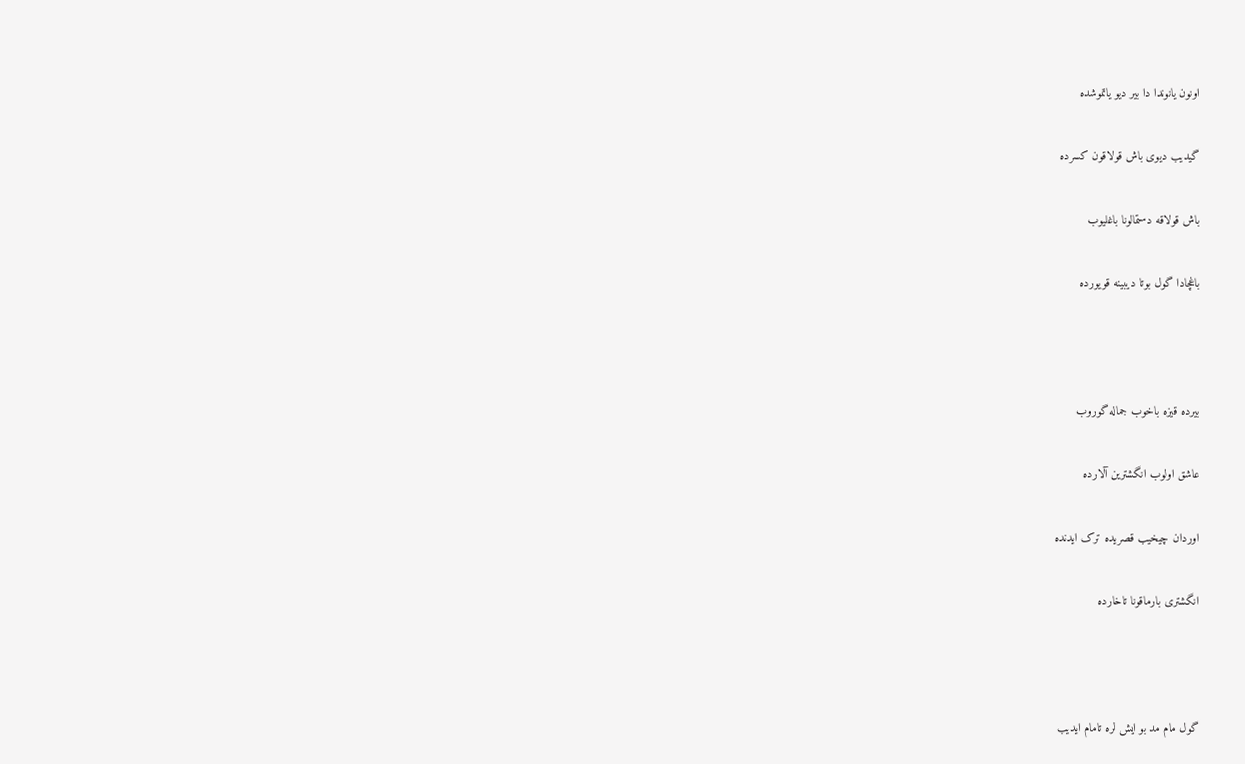اونون یانوندا دا بیر دیو یاتموشده

گیدیب دیوی باش قولاقون کسرده

باش قولاقه دستمالونا باغلیوب

باغچادا گول بوتا دیبینه قویورده



بیرده قیزه باخوب جماله گوروب

عاشق اولوب انگشترین آلارده

اوردان چیخیب قصریده ترک ایدنده

انگشتری بارماقونا تاخارده



گول مام مد بو ایش لره تامام ایدیب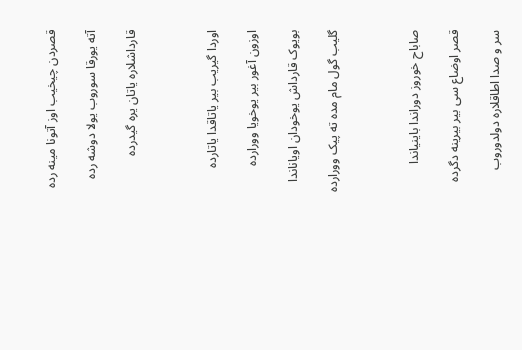قصردن چیخیب اوز آتونا مینه رده

آته یورقا سوروب یولا دوشه رده

قارداشلاره یاتان یره گیدرده



اوردا گیریب بیر یاتاقدا یاتارده

اوزون آغور بیر یوخویا وورارده

بویوک قارداش یوخودان اویاناندا

گلیب گول مام مده ته پیک وورارده



صاباح خوروز دوراندا باینیاندا

قصر اوضاع سی بیر بیرینه دگرده

سر و صدا اطاقلاره دولدوروب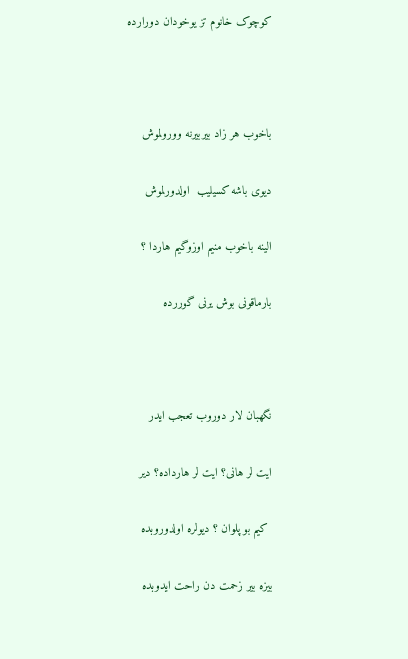کوچوک خانوم تز یوخودان دورارده



باخوب هر زاد بیربیرنه وورولموش

دیوی باشه کسیلیب  اولدورلموش

الینه باخوب منیم اوزوگیم هاردا ؟

بارماقونی بوش یرنی گوررده



نگهبان لار دوروب تعجب ایدر

ایت لر هانی؟ ایت لر هارداده؟ دیر

 کیم بو پلوان ؟ دیولره اولدوروبده

بیزه بیر زحمت دن راحت ایدوبده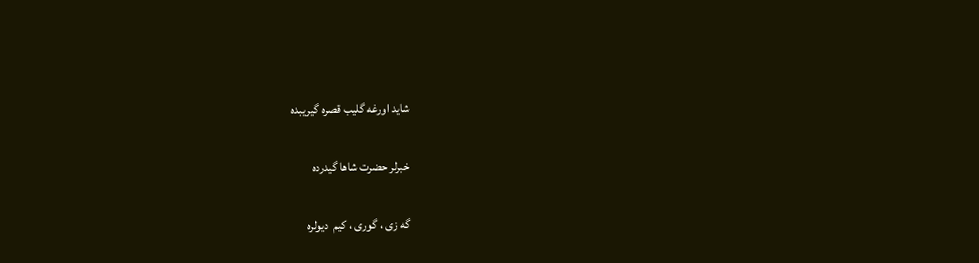شاید اورغه گلیب قصره گیریبده

خبرلر حضرت شاها گیدرده

گه زی ، گوری ، کیم  دیولره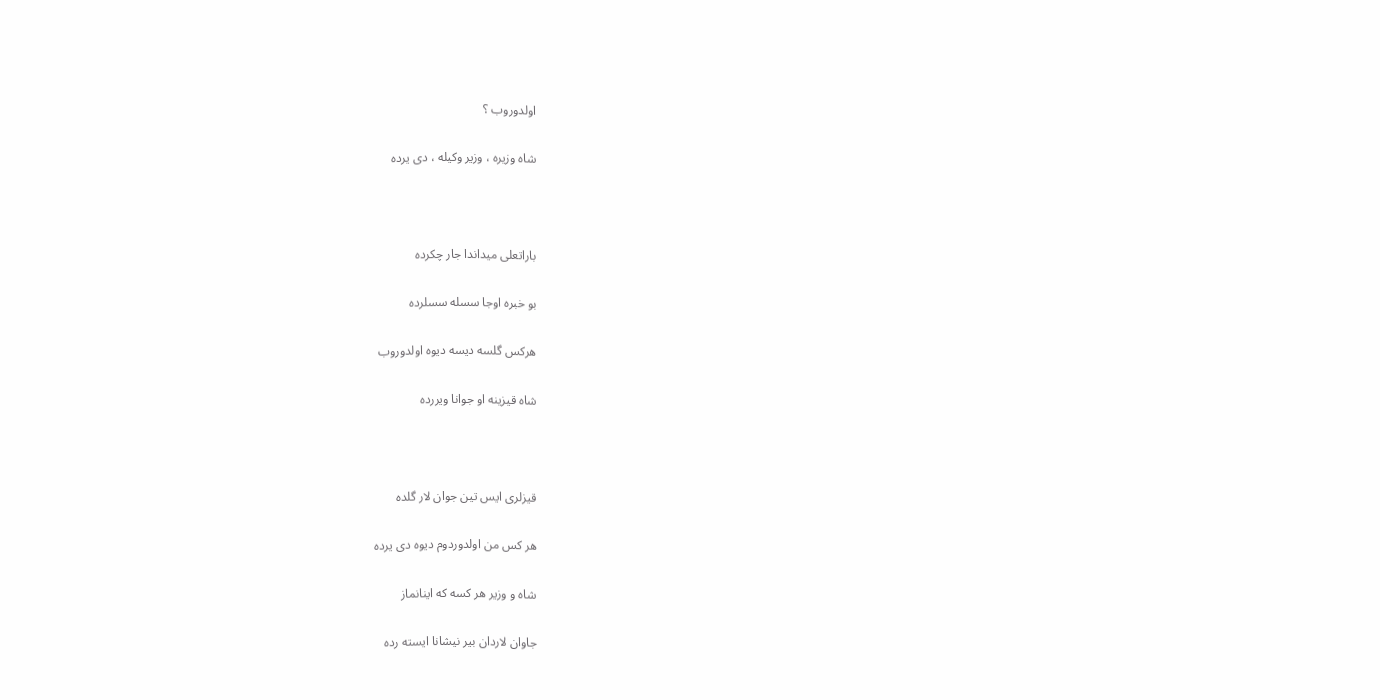اولدوروب ؟

شاه وزیره ، وزیر وکیله ، دی یرده



باراتعلی میداندا جار چکرده

بو خبره اوجا سسله سسلرده

هرکس گلسه دیسه دیوه اولدوروب

شاه قیزینه او جوانا ویررده



قیزلری ایس تین جوان لار گلده

هر کس من اولدوردوم دیوه دی یرده

شاه و وزیر هر کسه که اینانماز

جاوان لاردان بیر نیشانا ایسته رده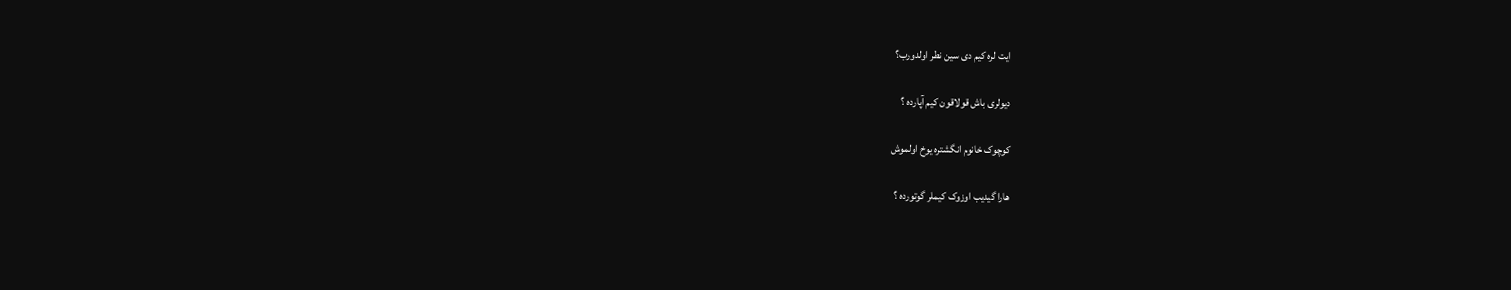ایت لره کیم دی سین نطر اولدورب؟

دیولری باش قولاقون کیم آپارده ؟

کوچوک خانوم انگشتره یوخ اولموش

هارا گیدیب اوزوک کیملر گوتورده ؟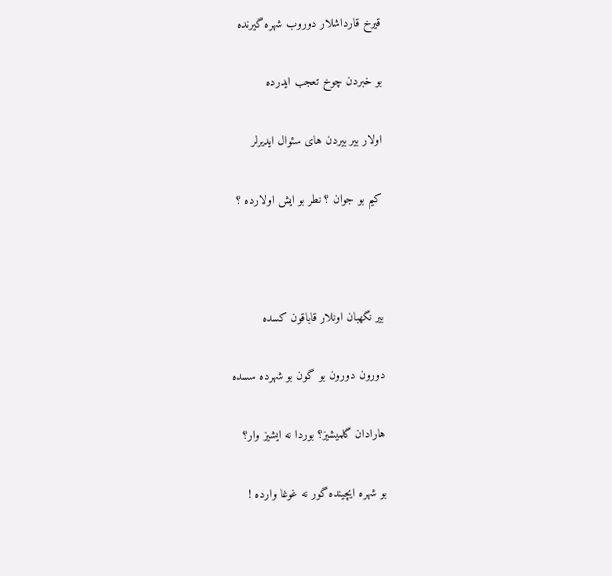قیرخ قارداشلار دوروب شهره گیرنده

بو خبردن چوخ تعجب ایدرده

اولار بیر بیردن های سئوال ایدیرلر

کیم بو جوان ؟ نطر بو ایش اولارده ؟



بیر نگهبان اونلار قاباقون کسده

دورون دورون بو گون بو شهرده سسده

هارادان گلمیشیز؟ بوردا نه ایشیز وار؟

بو شهره ایچینده گور نه غوغا وارده !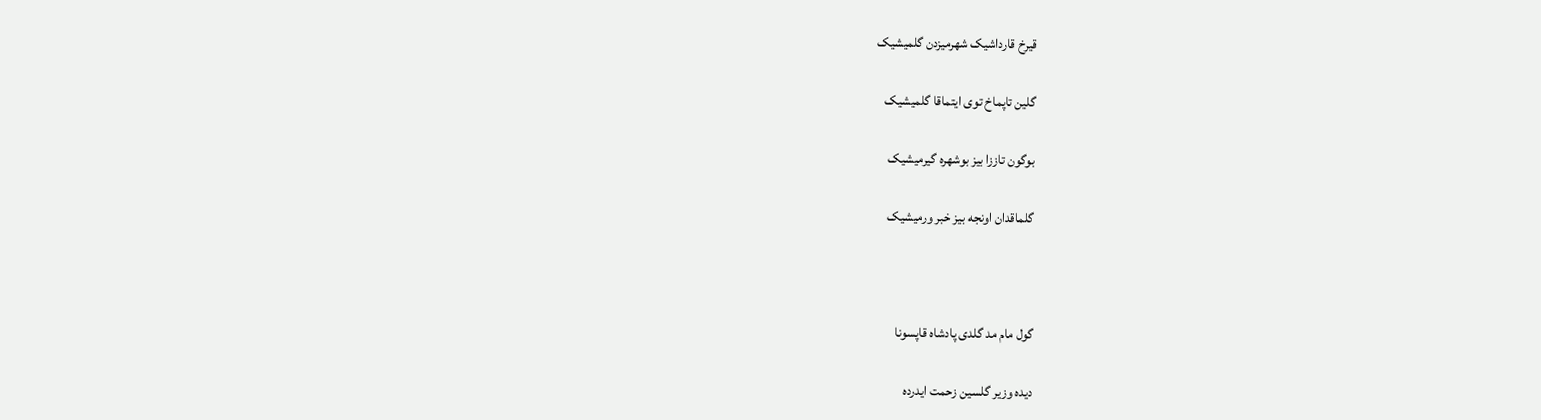قیرخ قارداشیک شهرمیزدن گلمیشیک

گلین تاپماخ توی ایتماقا گلمیشیک

بوگون تاززا بیز بوشهره گیرمیشیک

گلماقدان اونجه بیز خبر ورمیشیک



گول مام مد گلدی پادشاه قاپسونا

دیده وزیر گلسین زحمت ایدرده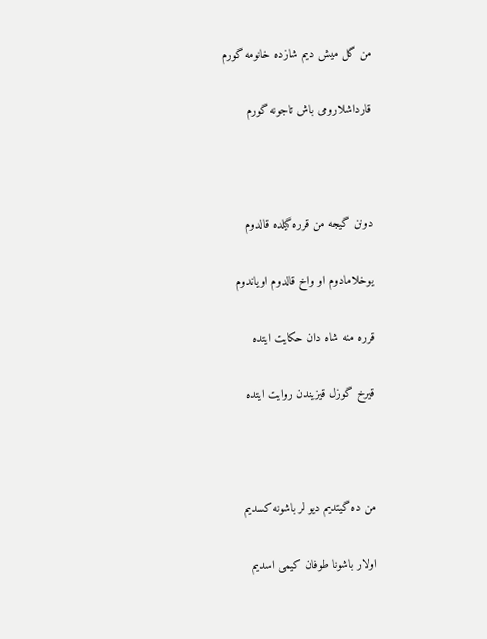من گل میش دیم شازده خانومه گورم

قارداشلارومی باش تاجونه گورم



دونن گیجه من قرره گیلده قالدوم

یوخلامادوم او واخ قالدوم اویاندوم

قرره منه شاه دان حکایت ایتده

قیرخ گوزل قیزیندن روایت ایتده



من ده گیتدیم دیو لر باشونه کسدیم

اولار باشونا طوفان کیمی اسدیم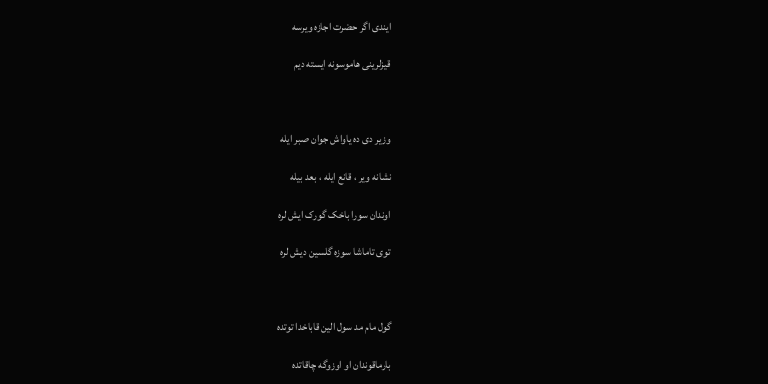ایندی اگر حضرت اجازه ویرسه

قیزلرینی هاموسونه ایسته دیم



وزیر دی ده یاواش جوان صبر ایله

نشانه ویر ، قانع ایله ، بعد بیله

اوندان سورا باخک گورک ایش لره

توی تاماشا سوزه گلسین دیش لره



گول مام مد سول الین قاباخدا توتده

بارماقوندان او اوزوگه چاقاتده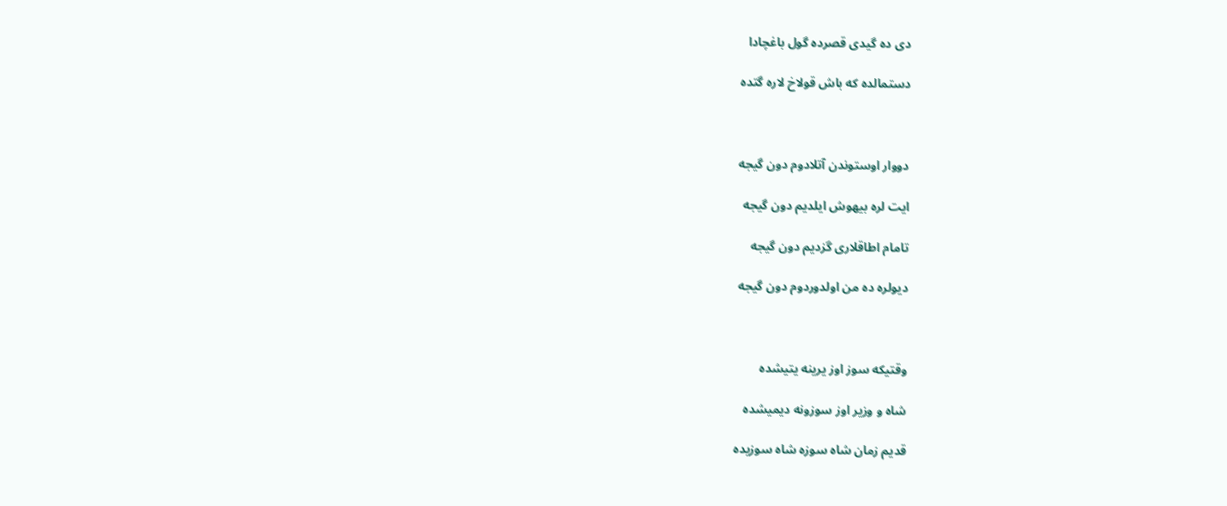دی ده گیدی قصرده گول باغچادا

دستمالده که باش قولاخ لاره گتده



دووار اوستوندن آتلادوم دون گیجه

ایت لره بیهوش ایلدیم دون گیجه

تامام اطاقلاری گزدیم دون گیجه

دیولره ده من اولدوردوم دون گیجه



وقتیکه سوز اوز یرینه یتیشده

شاه و وزیر اوز سوزونه دیمیشده

قدیم زمان شاه سوزه شاه سوزیده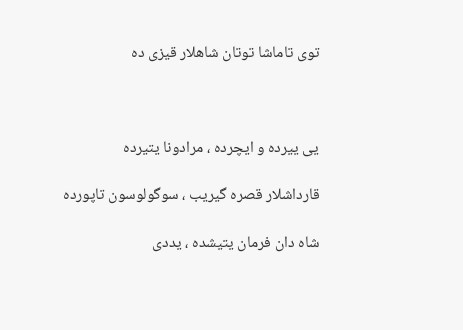توی تاماشا توتان شاهلار قیزی ده



یی ییرده و ایچرده ، مرادونا یتیرده

قارداشلار قصره گیریب ، سوگولوسون تاپورده

شاه دان فرمان یتیشده ، یددی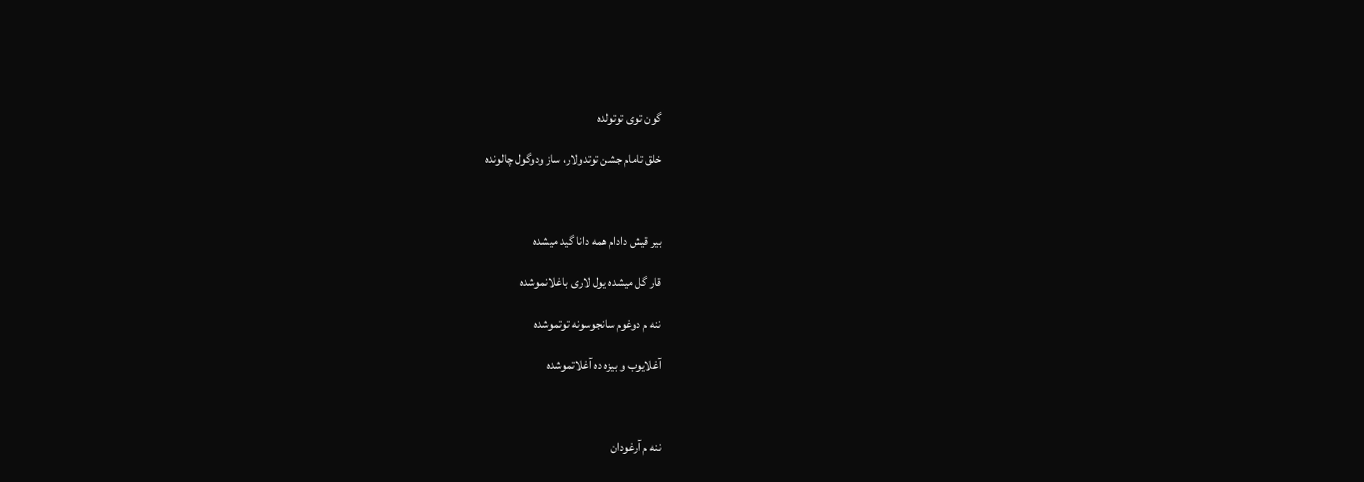گون توی توتولده

خلق تامام جشن توتدولار، ساز ودوگول چالونده



بیر قیش دادام همه دانا گید میشده

قار گل میشده یول لاری باغلانموشده

ننه م دوغوم سانجوسونه توتموشده

آغلایوب و بیزه ده آغلاتموشده



ننه م آرغودان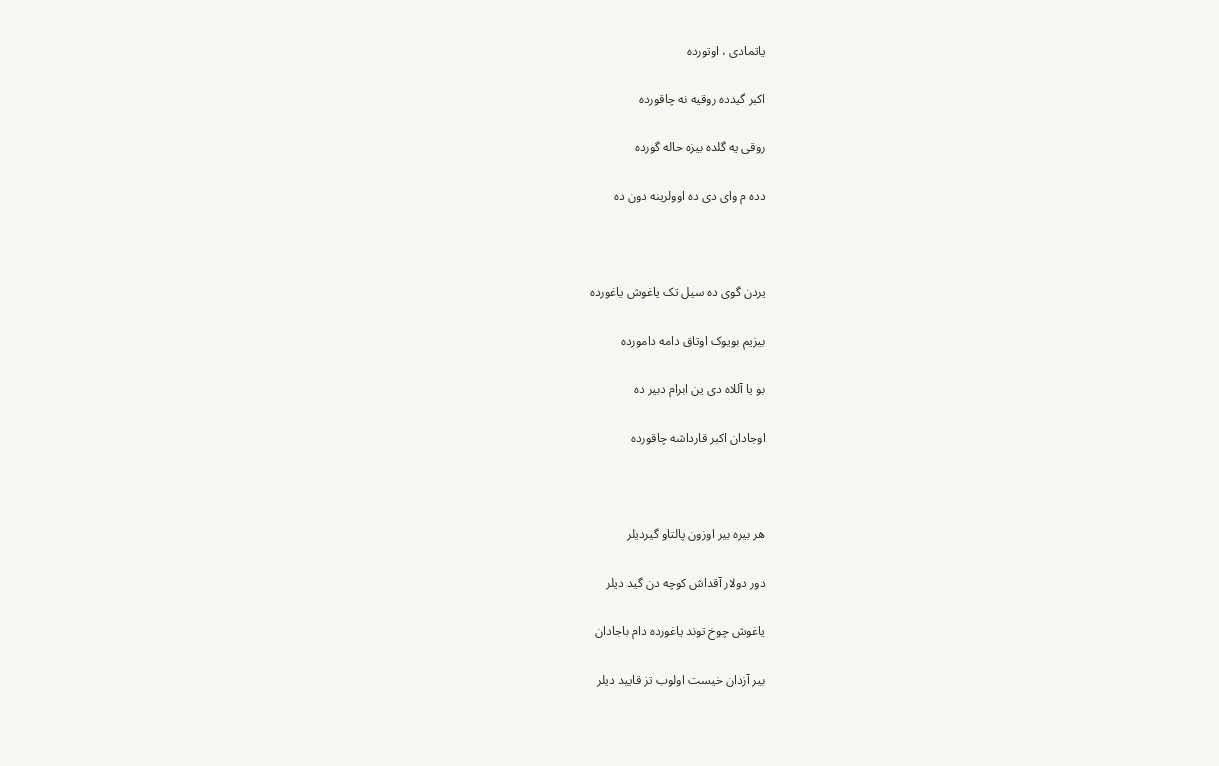یاتمادی ، اوتورده

اکبر گیدده روقیه نه چاقورده

روقی یه گلده بیزه حاله گورده

دده م وای دی ده اوولرینه دون ده



یردن گوی ده سیل تک یاغوش یاغورده

بیزیم بویوک اوتاق دامه دامورده

بو یا آللاه دی ین ابرام دبیر ده

اوجادان اکبر قارداشه چاقورده



هر بیره بیر اوزون پالتاو گیردیلر

دور دولار آقداش کوچه دن گید دیلر

یاغوش چوخ توند یاغورده دام باجادان

بیر آزدان خیست اولوب تز قایید دیلر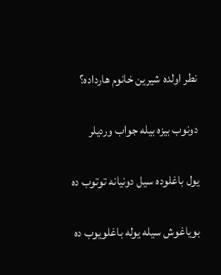نطر اولده شیرین خانوم هارداده؟

دونوب بیزه بیله جواب وردیلر

یول باغلوده سیل دونیانه توتوب ده

بویاغوش سیله یوله باغلویوب ده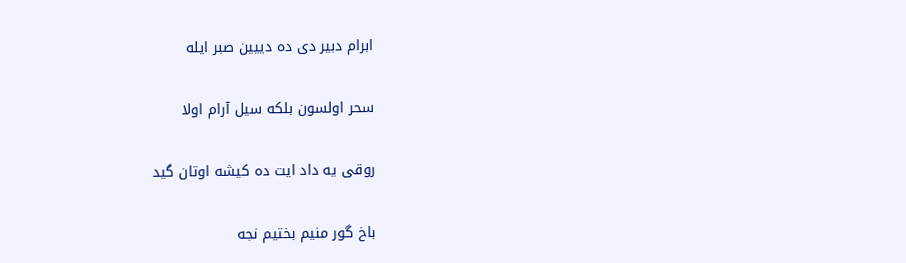ابرام دبیر دی ده دییین صبر ایله

سحر اولسون بلکه سیل آرام اولا

روقی یه داد ایت ده کیشه اوتان گید

باخ گور منیم بختیم نجه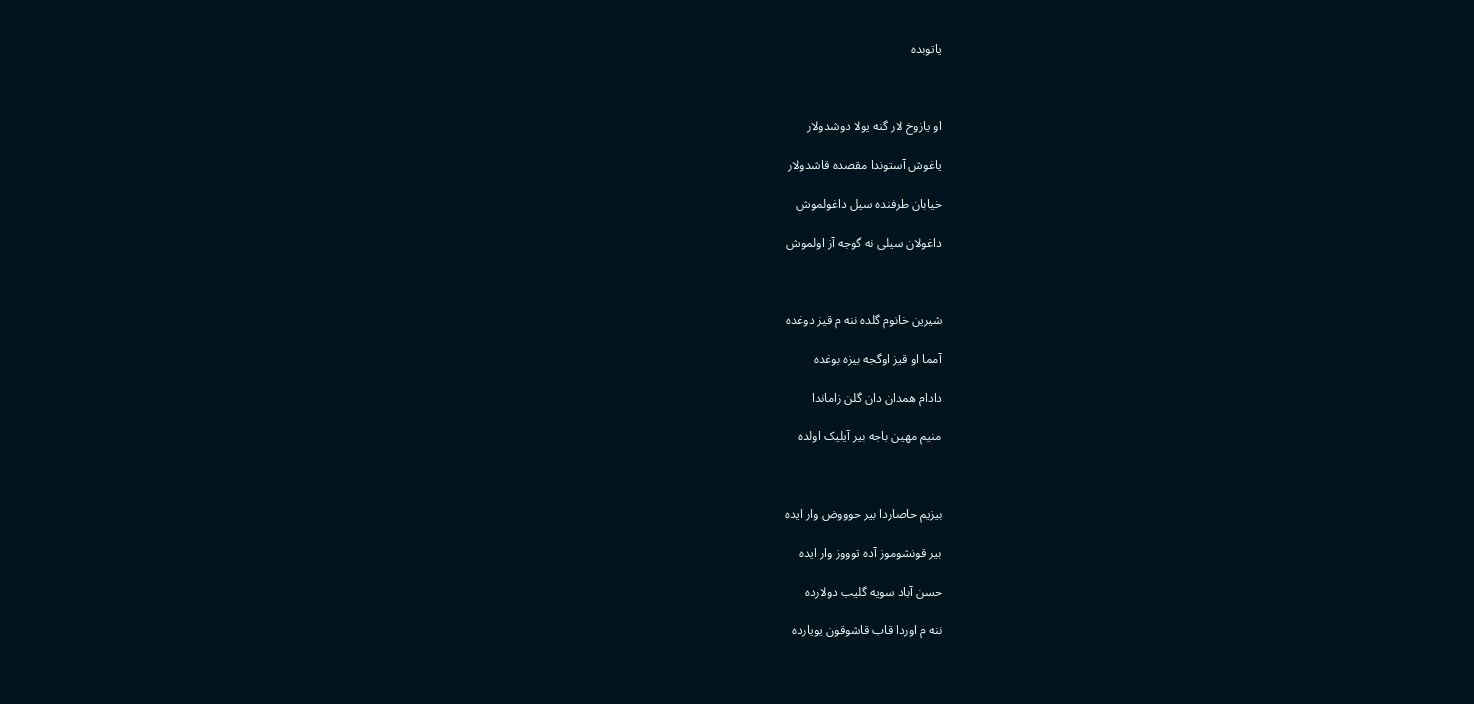یاتوبده



او یازوخ لار گنه یولا دوشدولار

یاغوش آستوندا مقصده قاشدولار

خیابان طرفنده سیل داغولموش

داغولان سیلی نه گوجه آز اولموش



شیرین خانوم گلده ننه م قیز دوغده

آمما او قیز اوگجه بیزه بوغده

دادام همدان دان گلن زاماندا

منیم مهین باجه بیر آیلیک اولده



بیزیم حاصاردا بیر حوووض وار ایده

بیر قونشوموز آده توووز وار ایده

حسن آباد سویه گلیب دولارده

ننه م اوردا قاب قاشوقون یویارده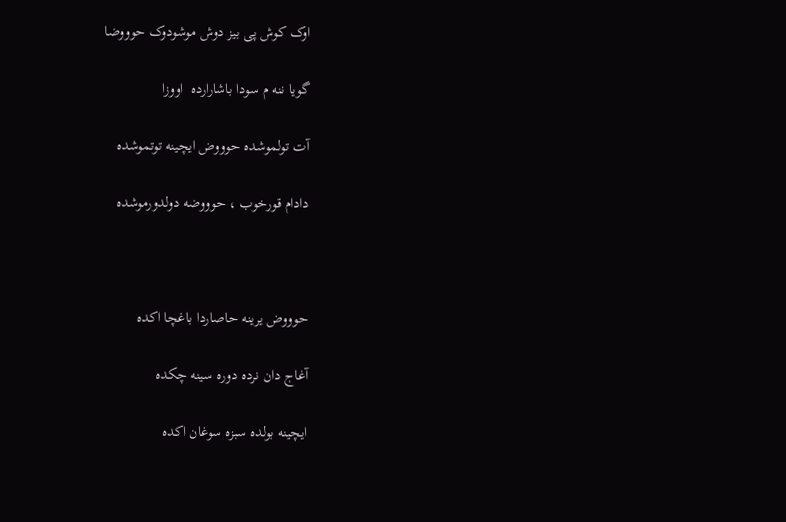اوک کوش پی بیز دوش موشودوک حوووضا

گویا ننه م سودا باشارارده  اووزا

آت تولموشده حوووض ایچینه توتموشده

دادام قورخوب ، حوووضه دولدورموشده



حوووض یرینه حاصاردا باغچا اکده

آغاج دان نرده دوره سینه چکده

ایچینه بولده سبزه سوغان اکده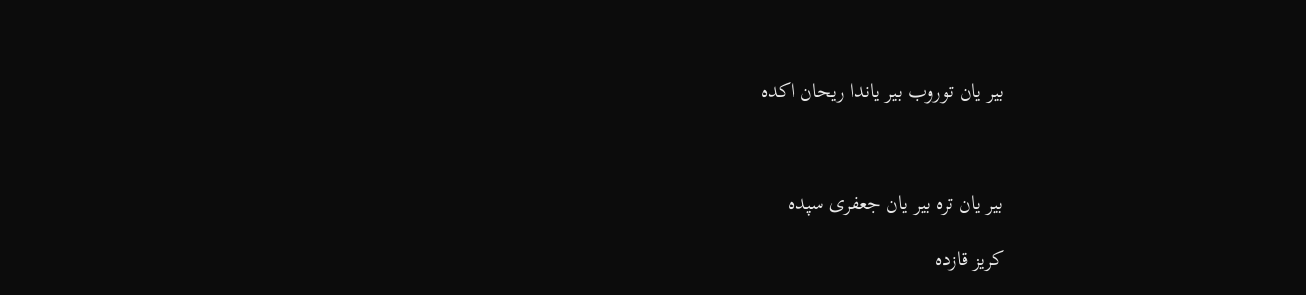بیر یان توروب بیر یاندا ریحان اکده



بیر یان تره بیر یان جعفری سپده

کریز قازده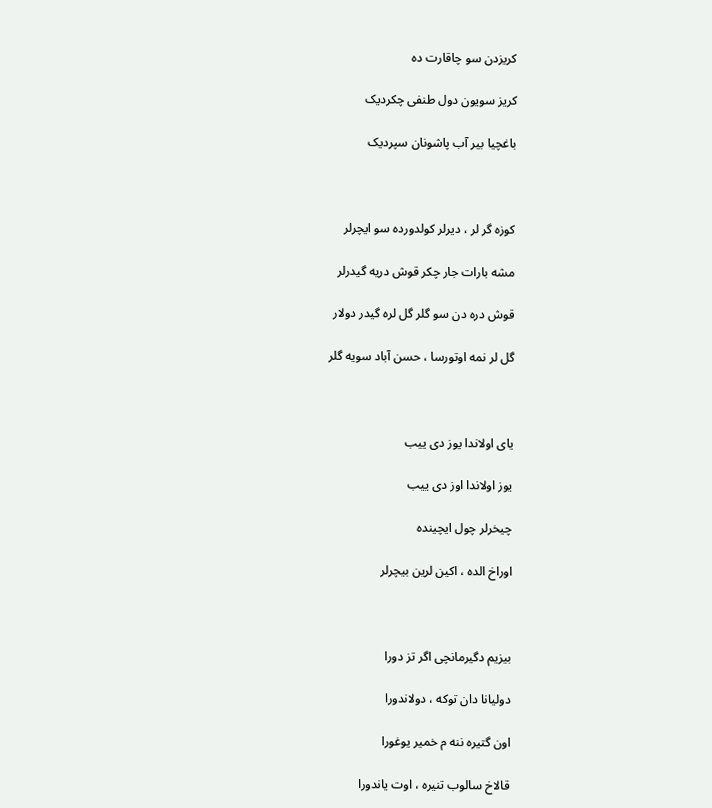کریزدن سو چاقارت ده

کریز سویون دول طنفی چکردیک

باغچیا بیر آب پاشونان سپردیک



کوزه گر لر ، دیرلر کولدورده سو ایچرلر

مشه بارات جار چکر قوش دریه گیدرلر

قوش دره دن سو گلر گل لره گیدر دولار

گل لر نمه اوتورسا ، حسن آباد سویه گلر



یای اولاندا یوز دی ییب

یوز اولاندا اوز دی ییب

چیخرلر چول ایچینده

اوراخ الده ، اکین لرین بیچرلر



بیزیم دگیرمانچی اگر تز دورا

دولیانا دان توکه ، دولاندورا

اون گتیره ننه م خمیر یوغورا

قالاخ سالوب تنیره ، اوت یاندورا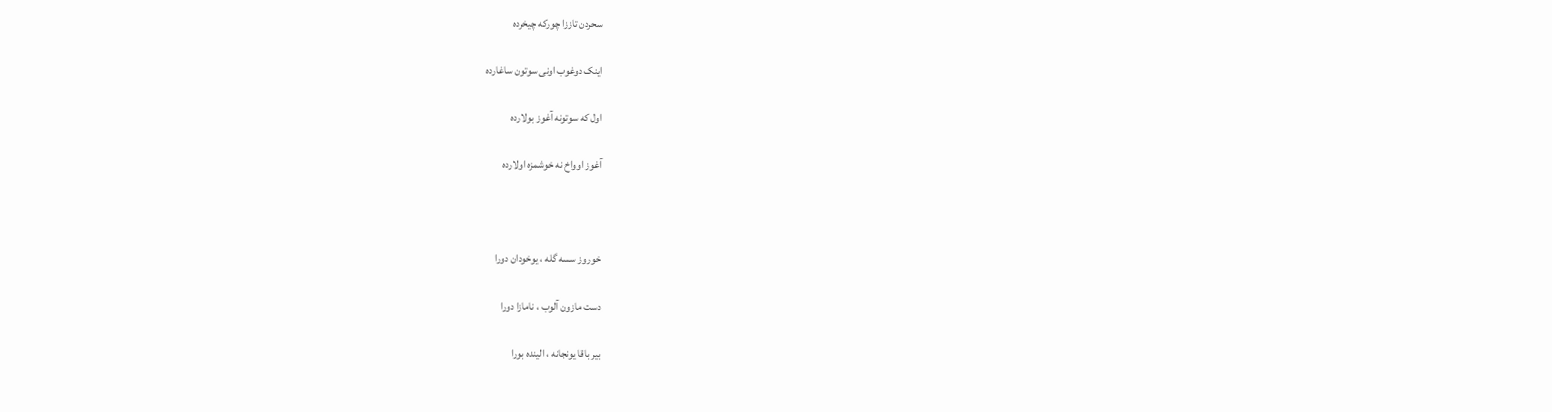سحردن تاززا چورکه چیخرده

اینک دوغوب اونی سوتون ساغارده

اول که سوتونه آغوز بولارده

آغوز اوواخ نه خوشمزه اولارده



خوروز سسه گله ، یوخودان دورا

دست مازون آلوب ، نامازا دورا

بیر باقا یونجانه ، الینده بورا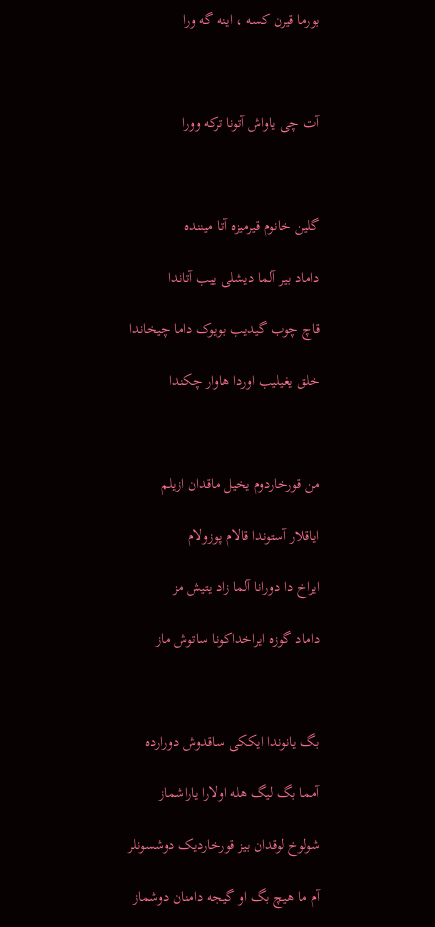بورما قیرن کسه ، اینه گه ورا



آت چی یاواش آتونا ترکه وورا



گلین خانوم قیرمیزه آتا میننده

داماد بیر آلما دیشلی ییب آتاندا

قاچ چوب گیدیب بویوک داما چیخاندا

خلق یغیلیب اوردا هاوار چکندا



من قورخاردوم یخیل ماقدان ازیلم

ایاقلار آستوندا قالام پوزولام

ایراخ دا دورانا آلما زاد یتیش مز

داماد گوزه ایراخداکونا ساتوش ماز



بگ یانوندا ایککی ساقدوش دورارده

آمما بگ لیگ هله اولارا یاراشماز

شولوخ لوقدان بیز قورخاردیک دوشسونلر

آم ما هیچ بگ او گیجه دامنان دوشماز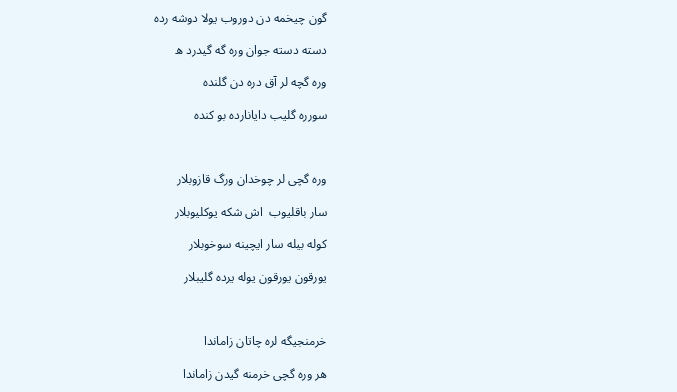گون چیخمه دن دوروب یولا دوشه رده

دسته دسته جوان وره گه گیدرد ه

وره گچه لر آق دره دن گلنده

سورره گلیب دایانارده بو کنده



وره گچی لر چوخدان ورگ قازوبلار

سار باقلیوب  اش شکه یوکلیوبلار

کوله بیله سار ایچینه سوخوبلار

یورقون یورقون یوله یرده گلیبلار



خرمنجیگه لره چاتان زاماندا

هر وره گچی خرمنه گیدن زاماندا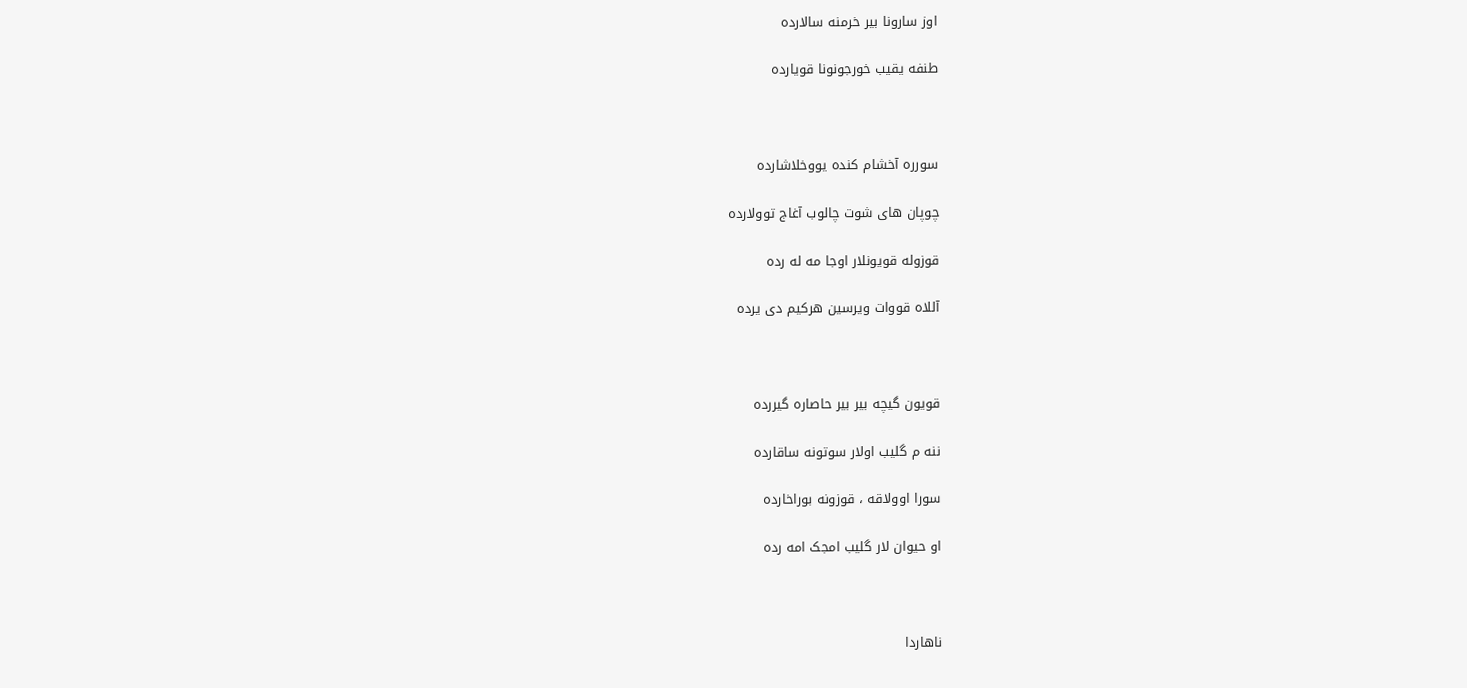اوز سارونا بیر خرمنه سالارده

طنفه یقیب خورجونونا قویارده



سورره آخشام کنده یووخلاشارده

چوپان های شوت چالوب آغاج توولارده

قوزوله قویونلار اوجا مه له رده

آللاه قووات ویرسین هرکیم دی یرده



قویون گیچه بیر بیر حاصاره گیررده

ننه م گلیب اولار سوتونه ساقارده

سورا اوولاقه ، قوزونه بوراخارده

او حیوان لار گلیب امجک امه رده



ناهاردا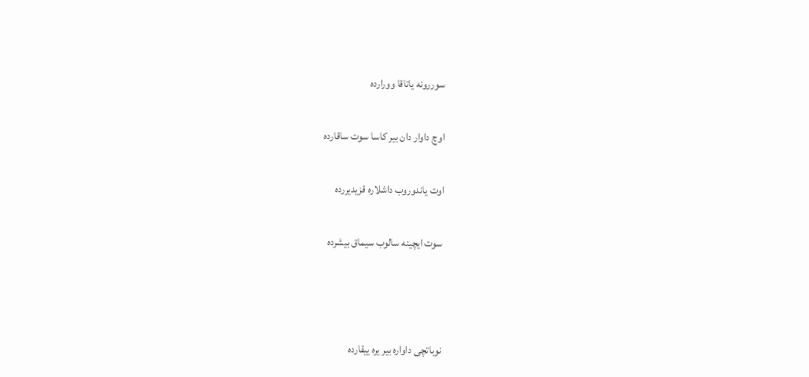سوررونه یاتاقا وورارده

اوچ داوار دان بیر کاسا سوت ساقارده

اوت یاندوروب داشلاره قزیدیررده

سوت ایچینه سالوب سیماق بیشرده



نوباتچی داواره بیر یره ییقارده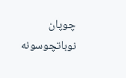چوپان نوباتچوسونه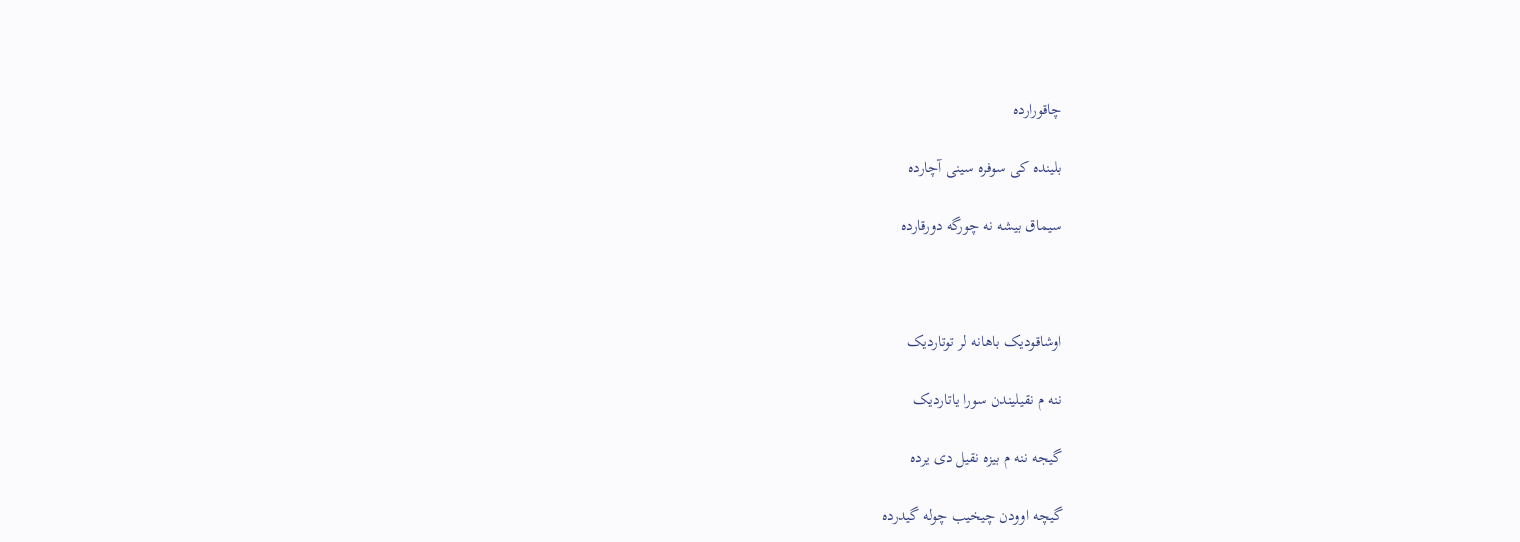چاقورارده

بلینده کی سوفره سینی آچارده

سیماق بیشه نه چورگه دورقارده



اوشاقودیک باهانه لر توتاردیک

ننه م نقیلیندن سورا یاتاردیک

گیجه ننه م بیزه نقیل دی یرده

گیچه اوودن چیخیب چوله گیدرده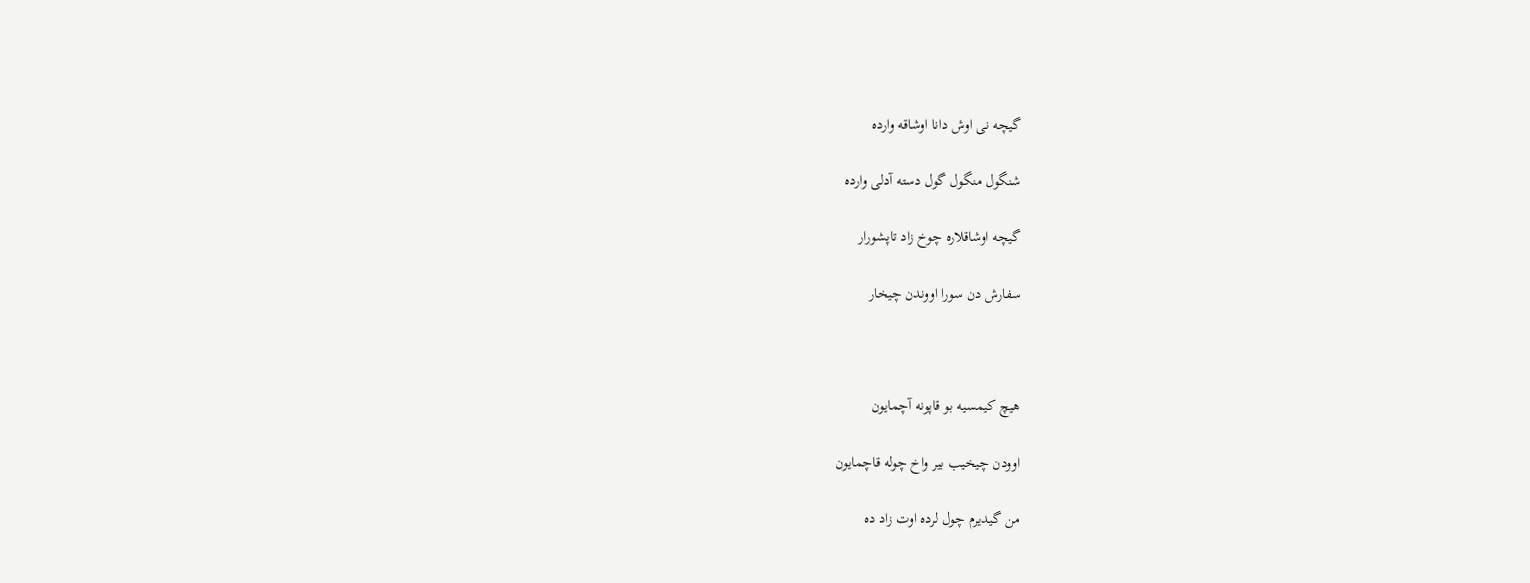گیچه نی اوش دانا اوشاقه وارده

شنگول منگول گول دسته آدلی وارده

گیچه اوشاقلاره چوخ زاد تاپشورار

سفارش دن سورا اووندن چیخار



هیچ کیمسیه بو قاپونه آچمایون

اوودن چیخیب بیر واخ چوله قاچمایون

من گیدیرم چول لرده اوت زاد ده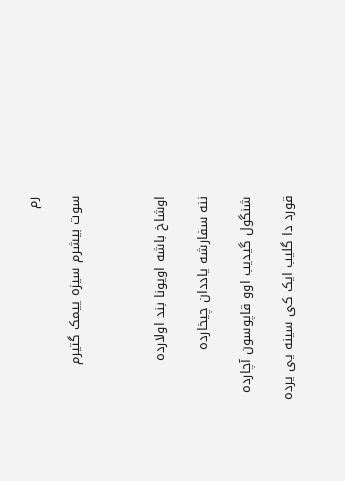رم

سوت بیشرم سیزه ییمک گتیرم



اوشاخ باشه اویونا بند اولارده

ننه سفارشه یاددان چیخارده

شنگول گیدیب اوو قاپوسون آچارده

قورد دا گلیب ایک کی سینه یی یرده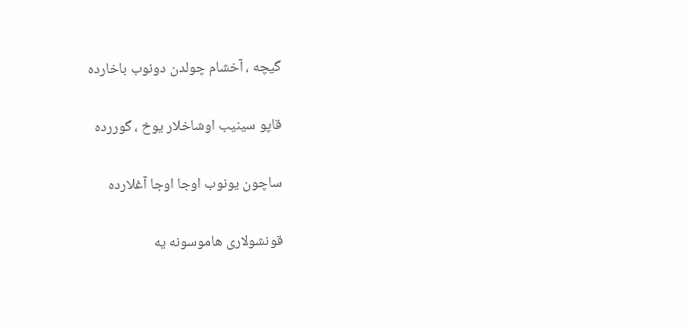گیچه ، آخشام چولدن دونوب باخارده

قاپو سینیب اوشاخلار یوخ ، گوررده

ساچون یونوب اوجا اوجا آغلارده

قونشولاری هاموسونه یه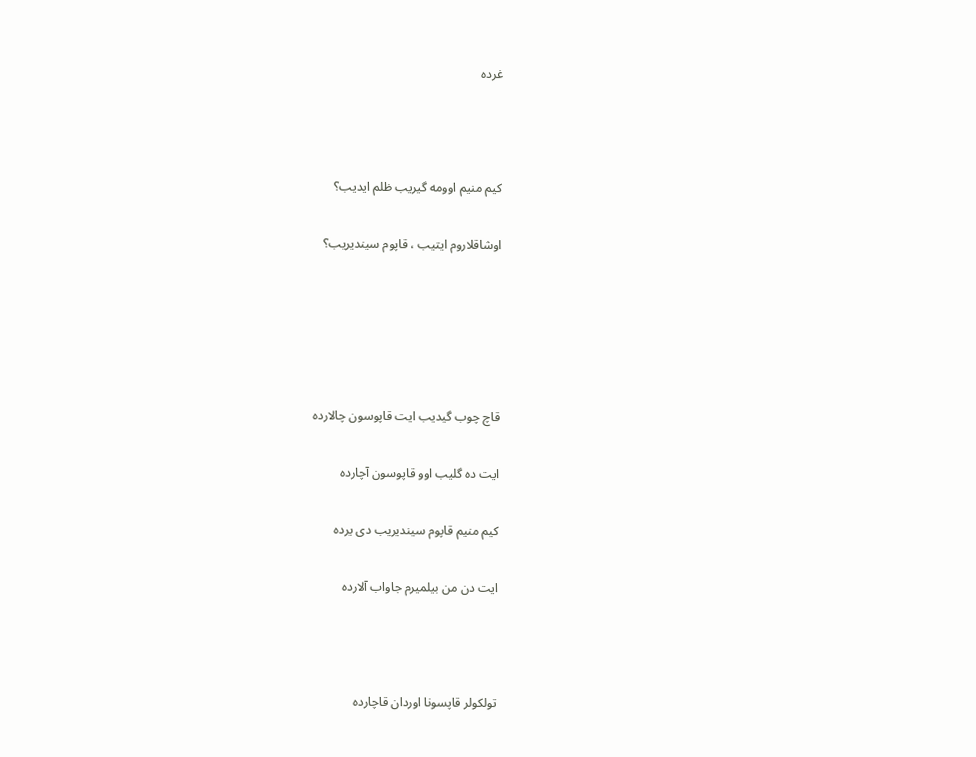غرده



کیم منیم اوومه گیریب ظلم ایدیب؟

اوشاقلاروم ایتیب ، قاپوم سیندیریب؟





قاچ چوب گیدیب ایت قاپوسون چالارده

ایت ده گلیب اوو قاپوسون آچارده

کیم منیم قاپوم سیندیریب دی یرده

ایت دن من بیلمیرم جاواب آلارده



تولکولر قاپسونا اوردان قاچارده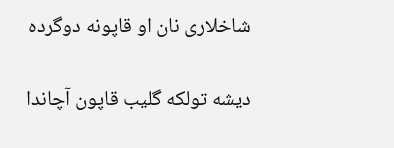شاخلاری نان او قاپونه دوگرده

دیشه تولکه گلیب قاپون آچاندا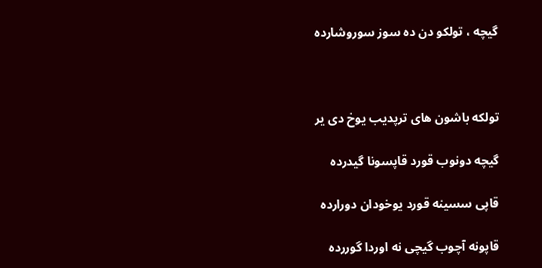گیچه ، تولکو دن ده سوز سوروشارده



تولکه باشون های ترپدیب یوخ دی یر

گیچه دونوب قورد قاپسونا گیدرده

قاپی سسینه قورد یوخودان دورارده

قاپونه آچوب گیچی نه اوردا گوررده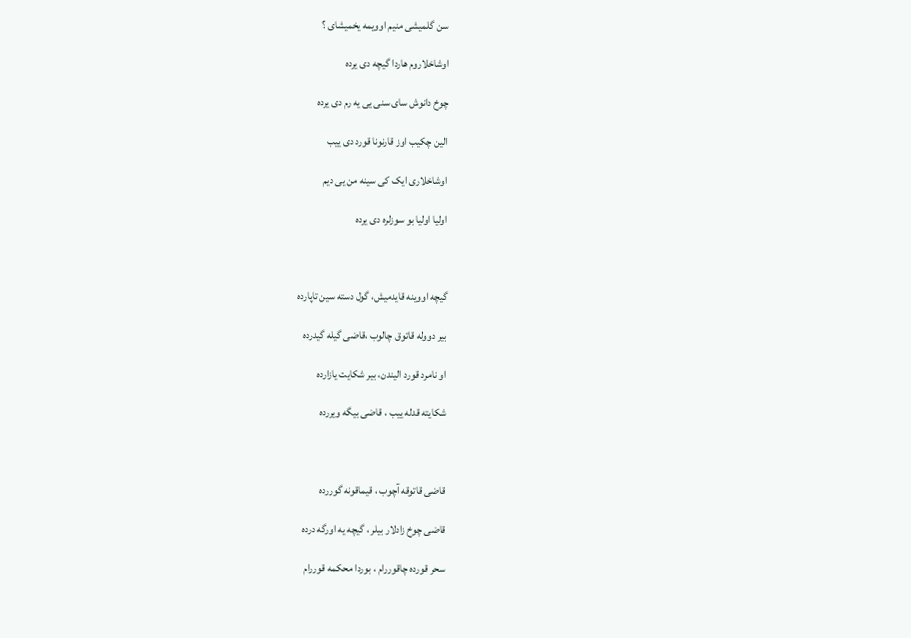سن گلمیشی منیم اوویمه یخمیشای ؟

اوشاخلاروم هاردا گیچه دی یرده

چوخ دانوش سای سنی یی یه رم دی یرده

الین چکیب اوز قارنونا قورد دی ییب

اوشاخلاری ایک کی سینه من یی دیم

اولیا اولیا بو سوزلره دی یرده



گیچه اووینه قایدمیش، گول دسته سین تاپارده

بیر دووله قاتوق چالوب ،قاضی گیله گیدرده

او نامرد قورد الیندن، بیر شکایت یازارده

شکایته قدله ییب ، قاضی بیگه ویررده



قاضی قاتوقه آچوب ، قیماقونه گوررده

قاضی چوخ زادلار بیلر ، گیچه یه اورگه درده

سحر قورده چاقوررام ، بوردا محکمه قوررام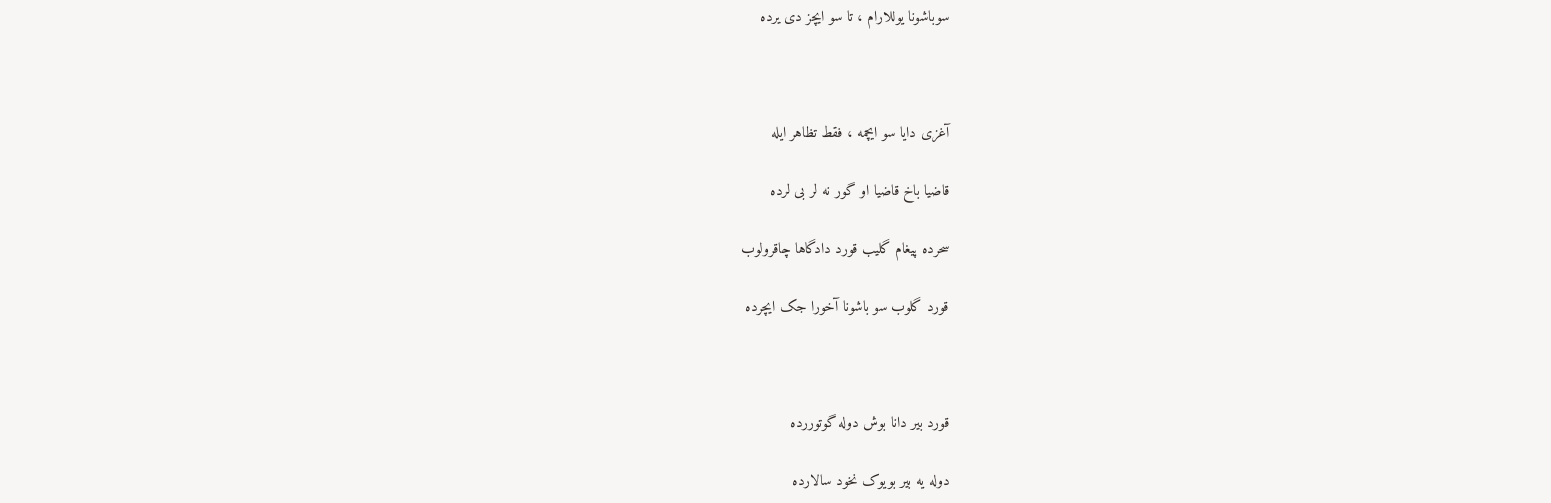سوباشونا یوللارام ، تا سو ایچز دی یرده



آغزی دایا سو ایچمه ، فقط تظاهر ایله

قاضیا باخ قاضیا او گور نه لر بی لرده

سحرده پیغام گلیب قورد دادگاها چاقرولوب

قورد گلوب سو باشونا آخورا جک ایچرده



قورد بیر دانا بوش دوله گوتوررده

دوله یه بیر بویوک نخود سالارده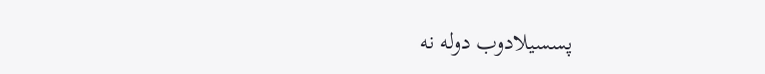پسسیلادوب دوله نه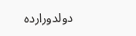دولدورارده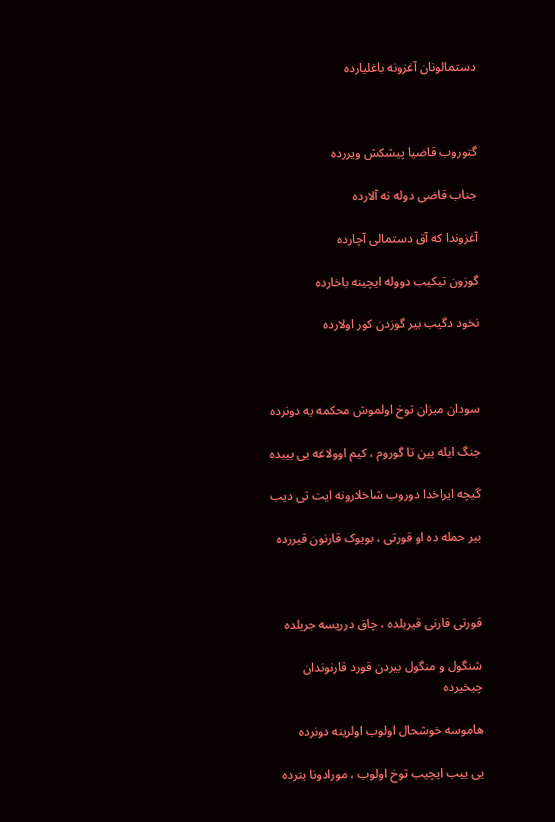دستمالونان آغزونه باغلیارده



گتوروب قاضیا پیشکش ویررده

جناب قاضی دوله نه آلارده

آغزوندا که آق دستمالی آچارده

گوزون تیکیب دووله ایچینه باخارده

نخود دگیب بیر گوزدن کور اولارده



سودان میزان توخ اولموش محکمه یه دونرده

جنگ ایله یین تا گوروم ، کیم اوولاغه یی ییبده

گیچه ایراخدا دوروب شاخلارونه ایت تی دیب

بیر حمله ده او قورتی ، بویوک قارنون قیررده



قورتی قارنی قیریلده ، چاق درریسه جریلده

شنگول و منگول بیردن قورد قارنوندان چیخیرده

هاموسه خوشحال اولوب اولرینه دونرده

یی ییب ایچیب توخ اولوب ، مورادونا یترده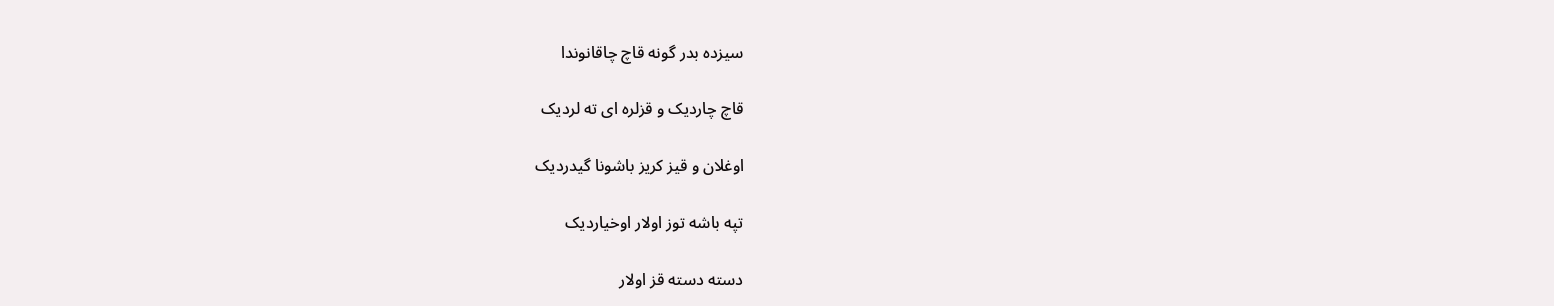سیزده بدر گونه قاچ چاقانوندا

قاچ چاردیک و قزلره ای ته لردیک

اوغلان و قیز کریز باشونا گیدردیک

تپه باشه توز اولار اوخیاردیک

دسته دسته قز اولار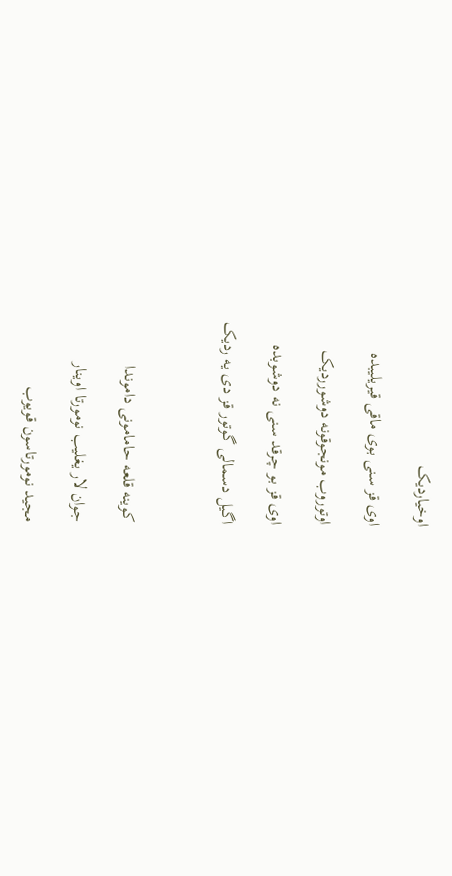اوخیاردیک

اوی قز سنی بوی ماقی قیریلیبده

اوتوروب مونجوقونه دوشورردیک

اوی قز بو چرقد سنی نه دوشوبده

اگیل دسمالی گوتور قز دی یه ردیک



کوینه قلعه حامامونی داموندا

جوان لار یغلیب نومورتا اوینار

مجید نومورتاسون قویوب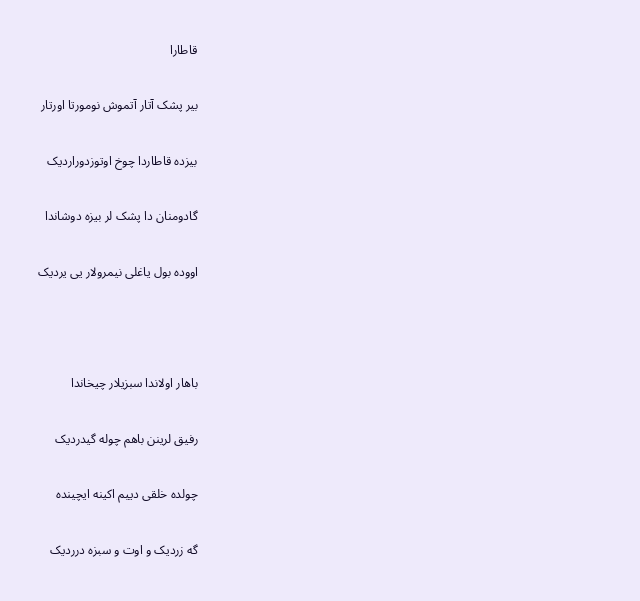قاطارا

بیر پشک آتار آتموش نومورتا اورتار

بیزده قاطاردا چوخ اوتوزدوراردیک

گادومنان دا پشک لر بیزه دوشاندا

اووده بول یاغلی نیمرولار یی یردیک



باهار اولاندا سبزیلار چیخاندا

رفیق لرینن باهم چوله گیدردیک

چولده خلقی دییم اکینه ایچینده

گه زردیک و اوت و سبزه درردیک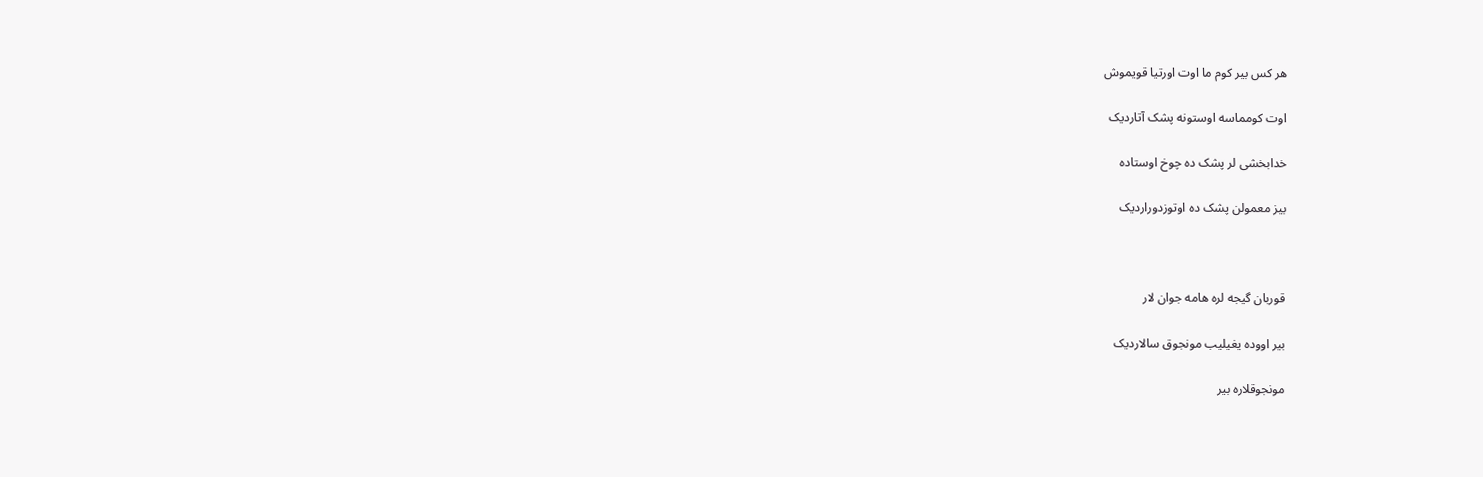هر کس بیر کوم ما اوت اورتیا قویموش

اوت کومماسه اوستونه پشک آتاردیک

خدابخشی لر پشک ده چوخ اوستاده

بیز معمولن پشک ده اوتوزدوراردیک



قوربان گیجه لره هامه جوان لار

بیر اووده یغیلیب مونجوق سالاردیک

مونجوقلاره بیر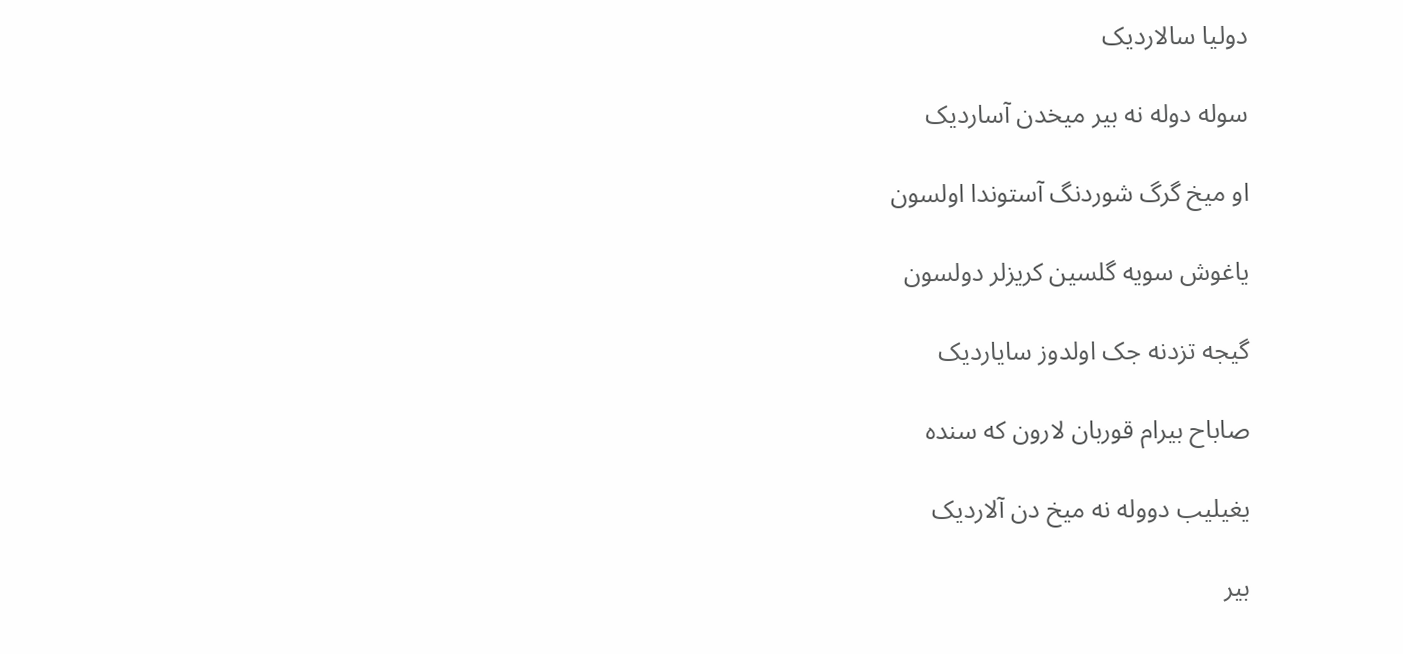دولیا سالاردیک

سوله دوله نه بیر میخدن آساردیک

او میخ گرگ شوردنگ آستوندا اولسون

یاغوش سویه گلسین کریزلر دولسون

گیجه تزدنه جک اولدوز سایاردیک

صاباح بیرام قوربان لارون که سنده

یغیلیب دووله نه میخ دن آلاردیک

بیر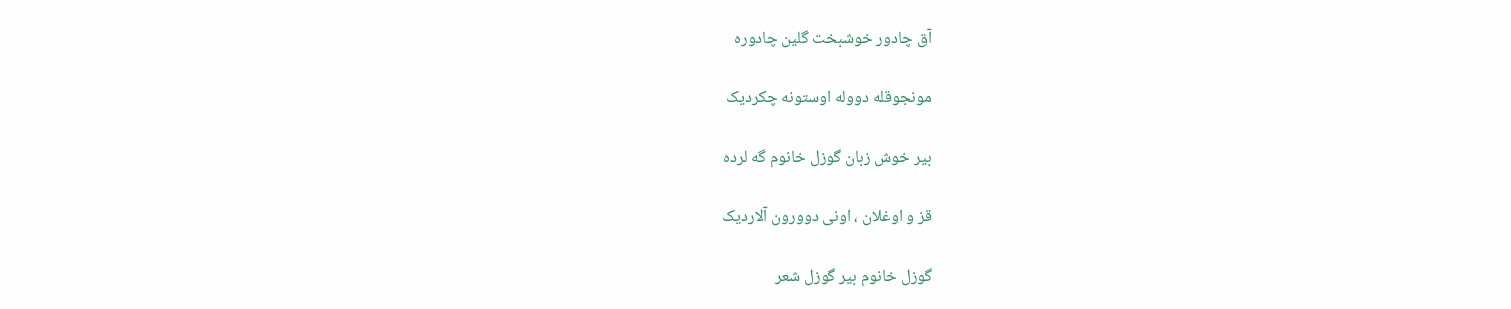آق چادور خوشبخت گلین چادوره

مونجوقله دووله اوستونه چکردیک

بیر خوش زبان گوزل خانوم گه لرده

قز و اوغلان ، اونی دوورون آلاردیک

گوزل خانوم بیر گوزل شعر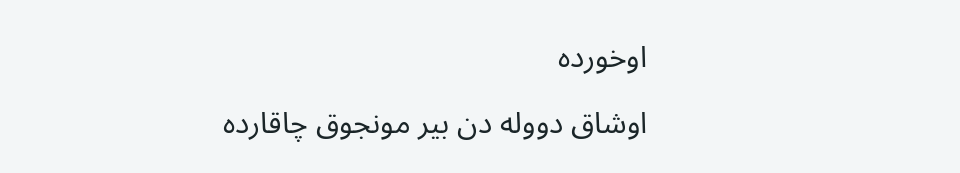اوخورده

اوشاق دووله دن بیر مونجوق چاقارده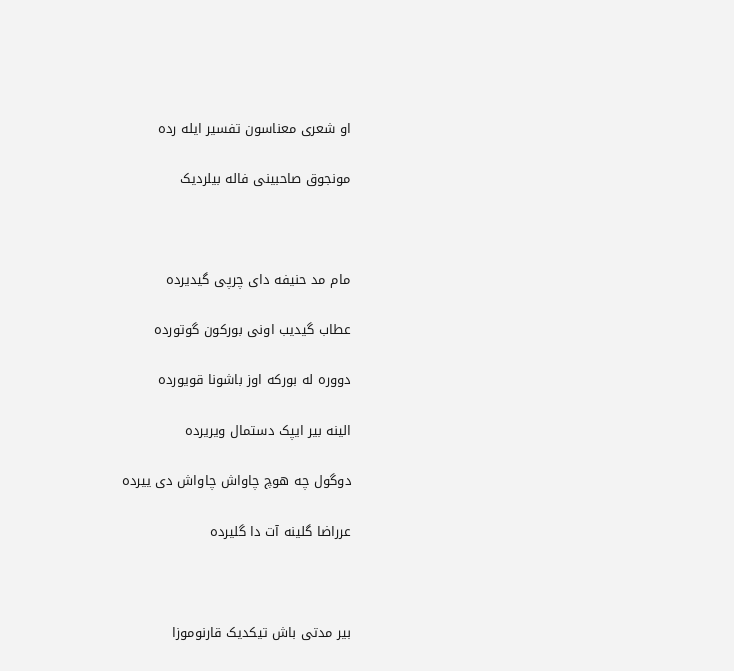او شعری معناسون تفسیر ایله رده

مونجوق صاحبینی فاله بیلردیک



مام مد حنیفه دای چرپی گیدیرده

عطاب گیدیب اونی بورکون گوتورده

دووره له بورکه اوز باشونا قویورده

الینه بیر ایپک دستمال ویریرده

دوگول چه هوچ چاواش چاواش دی ییرده

عرراضا گلینه آت دا گلیرده



بیر مدتی باش تیکدیک قارنوموزا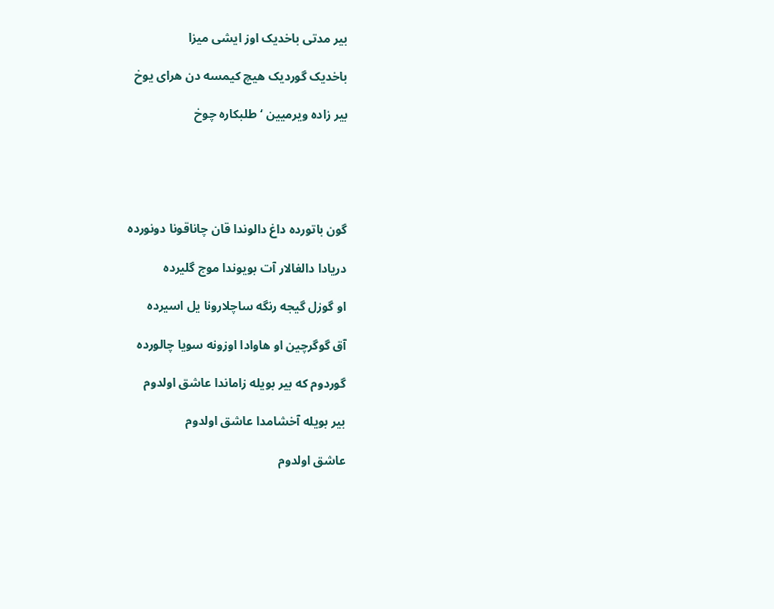بیر مدتی باخدیک اوز ایشی میزا

باخدیک گوردیک هیچ کیمسه دن هرای یوخ

بیر زاده ویرمیین ‘ طلبکاره چوخ





گون باتورده داغ دالوندا قان چاناقونا دونورده

دریادا دالغالار آت بویوندا موج گلیرده

او گوزل گیجه رنگه ساچلارونا یل اسیرده

آق گوگرچین او هاوادا اوزونه سویا چالورده

گوردوم که بیر بویله زاماندا عاشق اولدوم

بیر بویله آخشامدا عاشق اولدوم

عاشق اولدوم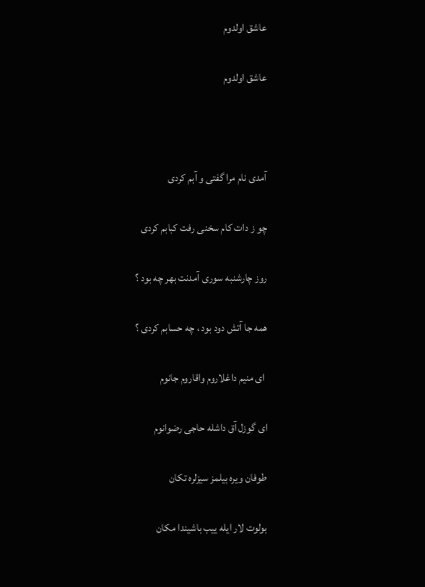عاشق اولدوم

عاشق اولدوم



آمدی نام مرا گفتی و آبم کردی

چو ز دات کام سخنی رفت کبابم کردی

روز چارشنبه سوری آمدنت بهر چه بود ؟

همه جا آتش دود بود ، چه حسابم کردی ؟

 ای منیم داغلاروم واقاروم جانوم

ای گوزل آق داشله حاجی رضوانوم

طوفان ویره بیلمز سیزلره تکان

بولوت لار ایله ییب باشیندا مکان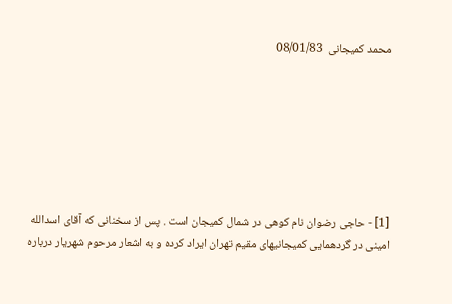محمد کمیجانی  08/01/83







[1] - حاجی رضوان نام کوهی در شمال کمیجان است . پس از سخنانی که آقای اسدالله امینی در گردهمایی کمیجانیهای مقیم تهران ایراد کرده و به اشعار مرحوم شهریار درباره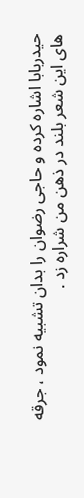حیدربابا اشاره کرده و حاجی رضوان را بدان تشبیه نمود ، جرقه های این شعر بلند در ذهن من شراره زد .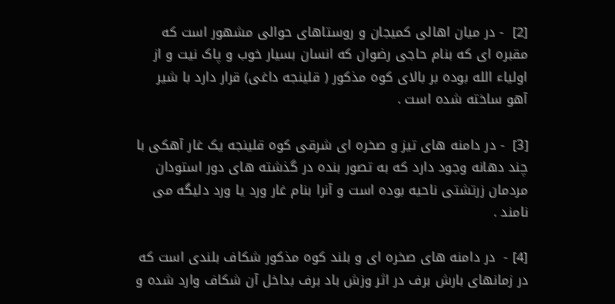[2]  - در میان اهالی کمیجان و روستاهای حوالی مشهور است که مقبره ای که بنام حاجی رضوان که انسان بسیار خوب و پاک نیت و از اولیاء الله بوده بر بالای کوه مذکور ( قلینجه داغی) قرار دارد با شیر آهو ساخته شده است .

[3]  - در دامنه های تیز و صخره ای شرقی کوه قلینجه یک غار آهکی با چند دهانه وجود دارد که به تصور بنده در گذشته های دور استودان مردمان زرتشتی ناحیه بوده است و آنرا بنام غار ورد یا ورد دلیگه می نامند .

[4] -  در دامنه های صخره ای و بلند کوه مذکور شکاف بلندی است که در زمانهای بارش برف در اثر وزش باد برف بداخل آن شکاف وارد شده و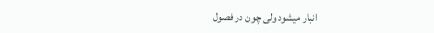انبار میشود ولی چون در فصول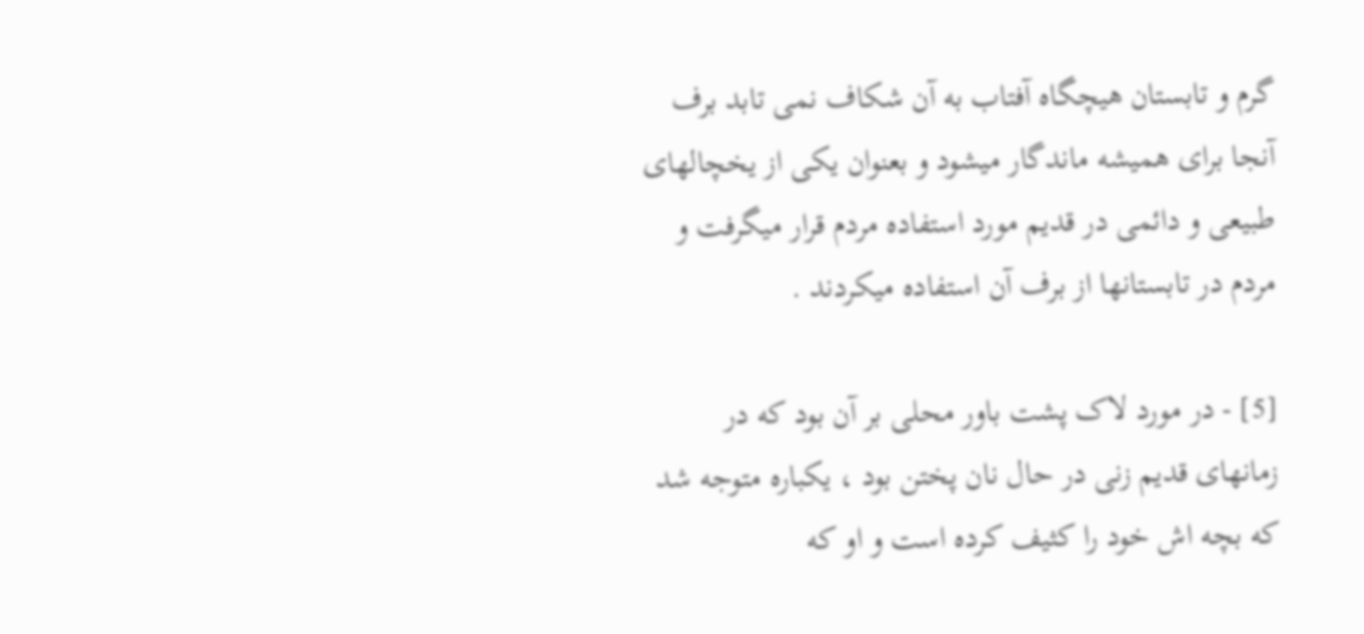گرم و تابستان هیچگاه آفتاب به آن شکاف نمی تابد برف آنجا برای همیشه ماندگار میشود و بعنوان یکی از یخچالهای طبیعی و دائمی در قدیم مورد استفاده مردم قرار میگرفت و مردم در تابستانها از برف آن استفاده میکردند .

[5] - در مورد لاک پشت باور محلی بر آن بود که در زمانهای قدیم زنی در حال نان پختن بود ، یکباره متوجه شد که بچه اش خود را کثیف کرده است و او که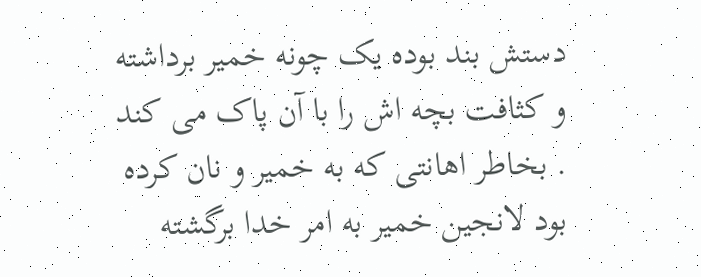دستش بند بوده یک چونه خمیر برداشته و کثافت بچه اش را با آن پاک می کند . بخاطر اهانتی که به خمیر و نان کرده بود لانجین خمیر به امر خدا برگشته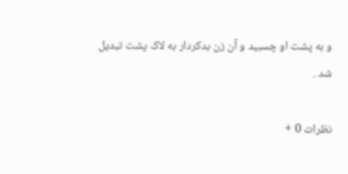و به پشت او چسبید و آن زن بدکردار به لاک پشت تبدیل شد .

نظرات 0 +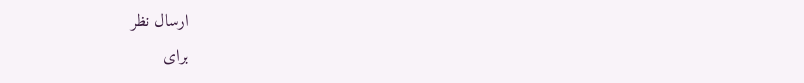ارسال نظر
برای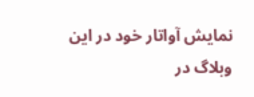نمایش آواتار خود در این وبلاگ در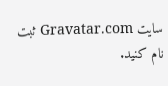سایت Gravatar.com ثبت نام کنید.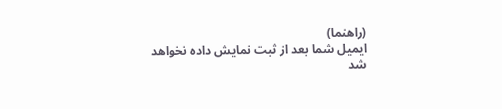(راهنما)
ایمیل شما بعد از ثبت نمایش داده نخواهد شد